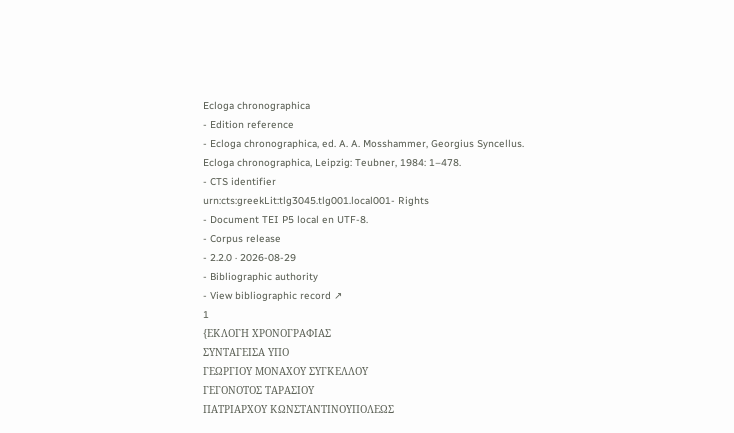Ecloga chronographica
- Edition reference
- Ecloga chronographica, ed. A. A. Mosshammer, Georgius Syncellus. Ecloga chronographica, Leipzig: Teubner, 1984: 1–478.
- CTS identifier
urn:cts:greekLit:tlg3045.tlg001.local001- Rights
- Document TEI P5 local en UTF-8.
- Corpus release
- 2.2.0 · 2026-08-29
- Bibliographic authority
- View bibliographic record ↗
1
{ΕΚΛΟΓΗ ΧΡΟΝΟΓΡΑΦΙΑΣ
ΣΥΝΤΑΓΕΙΣΑ ΥΠΟ
ΓΕΩΡΓΙΟΥ ΜΟΝΑΧΟΥ ΣΥΓΚΕΛΛΟΥ
ΓΕΓΟΝΟΤΟΣ ΤΑΡΑΣΙΟΥ
ΠΑΤΡΙΑΡΧΟΥ ΚΩΝΣΤΑΝΤΙΝΟΥΠΟΛΕΩΣ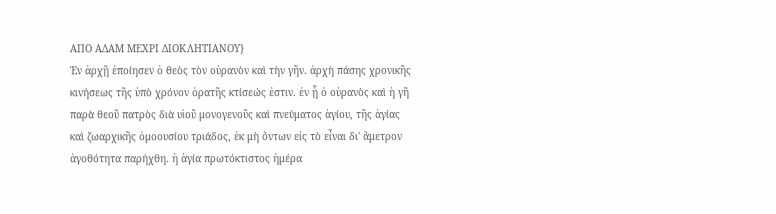ΑΠΟ ΑΔΑΜ ΜΕΧΡΙ ΔΙΟΚΛΗΤΙΑΝΟΥ}
Ἐν ἀρχῇ ἐποίησεν ὁ θεὸς τὸν οὐρανὸν καὶ τὴν γῆν. ἀρχὴ πάσης χρονικῆς
κινήσεως τῆς ὑπὸ χρόνον ὁρατῆς κτίσεώς ἐστιν. ἐν ᾗ ὁ οὐρανὸς καὶ ἡ γῆ
παρὰ θεοῦ πατρὸς διὰ υἱοῦ μονογενοῦς καὶ πνεύματος ἁγίου, τῆς ἁγίας
καὶ ζωαρχικῆς ὁμοουσίου τριάδος, ἐκ μὴ ὄντων εἰς τὸ εἶναι δι' ἄμετρον
ἀγοθότητα παρήχθη. ἡ ἁγία πρωτόκτιστος ἡμέρα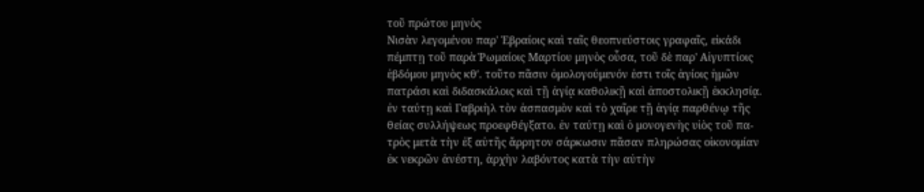τοῦ πρώτου μηνὸς
Νισὰν λεγομένου παρ' Ἑβραίοις καὶ ταῖς θεοπνεύστοις γραφαῖς, εἰκάδι
πέμπτῃ τοῦ παρὰ Ῥωμαίοις Μαρτίου μηνὸς οὖσα, τοῦ δὲ παρ' Αἰγυπτίοις
ἑβδόμου μηνὸς κθʹ. τοῦτο πᾶσιν ὁμολογούμενόν ἐστι τοῖς ἁγίοις ἡμῶν
πατράσι καὶ διδασκάλοις καὶ τῇ ἁγίᾳ καθολικῇ καὶ ἀποστολικῇ ἐκκλησίᾳ.
ἐν ταύτῃ καὶ Γαβριὴλ τὸν ἀσπασμὸν καὶ τὸ χαῖρε τῇ ἁγίᾳ παρθένῳ τῆς
θείας συλλήψεως προεφθέγξατο. ἐν ταύτῃ καὶ ὁ μονογενὴς υἱὸς τοῦ πα-
τρὸς μετὰ τὴν ἐξ αὐτῆς ἄρρητον σάρκωσιν πᾶσαν πληρώσας οἰκονομίαν
ἐκ νεκρῶν ἀνέστη, ἀρχὴν λαβόντος κατὰ τὴν αὐτὴν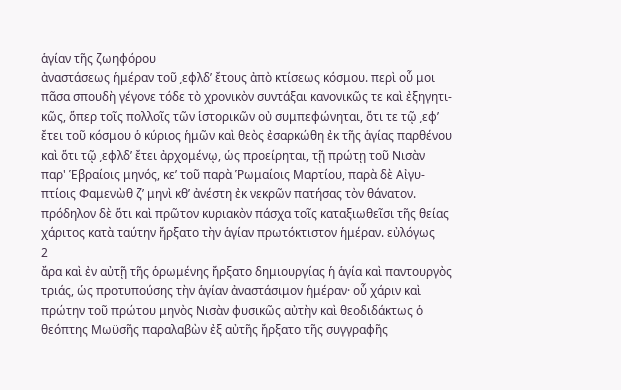ἁγίαν τῆς ζωηφόρου
ἀναστάσεως ἡμέραν τοῦ ͵εφλδʹ ἔτους ἀπὸ κτίσεως κόσμου. περὶ οὗ μοι
πᾶσα σπουδὴ γέγονε τόδε τὸ χρονικὸν συντάξαι κανονικῶς τε καὶ ἐξηγητι-
κῶς, ὅπερ τοῖς πολλοῖς τῶν ἱστορικῶν οὐ συμπεφώνηται, ὅτι τε τῷ ͵εφʹ
ἔτει τοῦ κόσμου ὁ κύριος ἡμῶν καὶ θεὸς ἐσαρκώθη ἐκ τῆς ἁγίας παρθένου
καὶ ὅτι τῷ ͵εφλδʹ ἔτει ἀρχομένῳ, ὡς προείρηται, τῇ πρώτῃ τοῦ Νισὰν
παρ' Ἑβραίοις μηνός, κεʹ τοῦ παρὰ Ῥωμαίοις Μαρτίου, παρὰ δὲ Αἰγυ-
πτίοις Φαμενὼθ ζʹ μηνὶ κθʹ ἀνέστη ἐκ νεκρῶν πατήσας τὸν θάνατον.
πρόδηλον δὲ ὅτι καὶ πρῶτον κυριακὸν πάσχα τοῖς καταξιωθεῖσι τῆς θείας
χάριτος κατὰ ταύτην ἤρξατο τὴν ἁγίαν πρωτόκτιστον ἡμέραν. εὐλόγως
2
ἄρα καὶ ἐν αὐτῇ τῆς ὁρωμένης ἤρξατο δημιουργίας ἡ ἁγία καὶ παντουργὸς
τριάς, ὡς προτυπούσης τὴν ἁγίαν ἀναστάσιμον ἡμέραν· οὗ χάριν καὶ
πρώτην τοῦ πρώτου μηνὸς Νισὰν φυσικῶς αὐτὴν καὶ θεοδιδάκτως ὁ
θεόπτης Μωϋσῆς παραλαβὼν ἐξ αὐτῆς ἤρξατο τῆς συγγραφῆς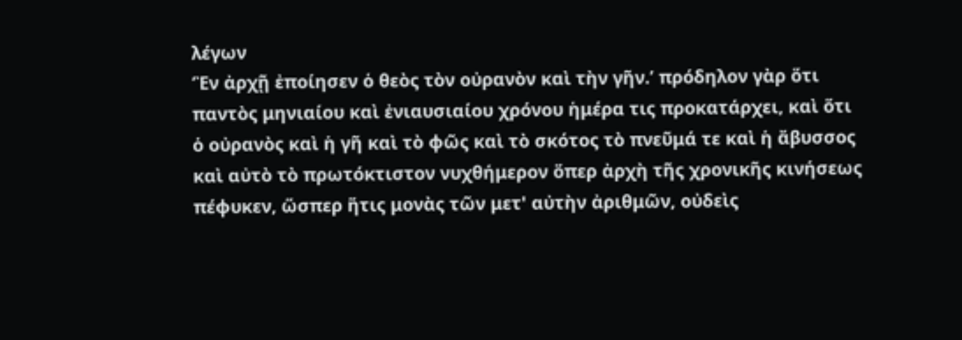λέγων
‘Ἐν ἀρχῇ ἐποίησεν ὁ θεὸς τὸν οὐρανὸν καὶ τὴν γῆν.’ πρόδηλον γὰρ ὅτι
παντὸς μηνιαίου καὶ ἐνιαυσιαίου χρόνου ἡμέρα τις προκατάρχει, καὶ ὅτι
ὁ οὐρανὸς καὶ ἡ γῆ καὶ τὸ φῶς καὶ τὸ σκότος τὸ πνεῦμά τε καὶ ἡ ἄβυσσος
καὶ αὐτὸ τὸ πρωτόκτιστον νυχθήμερον ὅπερ ἀρχὴ τῆς χρονικῆς κινήσεως
πέφυκεν, ὥσπερ ἥτις μονὰς τῶν μετ' αὐτὴν ἀριθμῶν, οὐδεὶς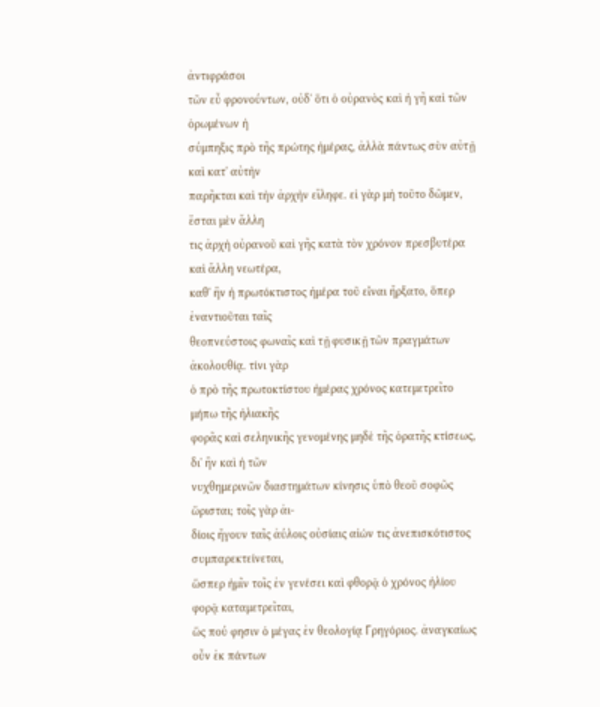ἀντιφράσοι
τῶν εὖ φρονούντων, οὐδ' ὅτι ὁ οὐρανὸς καὶ ἡ γῆ καὶ τῶν ὁρωμένων ἡ
σύμπηξις πρὸ τῆς πρώτης ἡμέρας, ἀλλὰ πάντως σὺν αὐτῇ καὶ κατ' αὐτὴν
παρῆκται καὶ τὴν ἀρχὴν εἴληφε. εἰ γὰρ μὴ τοῦτο δῶμεν, ἔσται μὲν ἄλλη
τις ἀρχὴ οὐρανοῦ καὶ γῆς κατὰ τὸν χρόνον πρεσβυτέρα καὶ ἄλλη νεωτέρα,
καθ' ἣν ἡ πρωτόκτιστος ἡμέρα τοῦ εἶναι ἤρξατο, ὅπερ ἐναντιοῦται ταῖς
θεοπνεύστοις φωναῖς καὶ τῇ φυσικῇ τῶν πραγμάτων ἀκολουθίᾳ. τίνι γὰρ
ὁ πρὸ τῆς πρωτοκτίστου ἡμέρας χρόνος κατεμετρεῖτο μήπω τῆς ἡλιακῆς
φορᾶς καὶ σεληνικῆς γενομένης μηδὲ τῆς ὁρατῆς κτίσεως, δι' ἣν καὶ ἡ τῶν
νυχθημερινῶν διαστημάτων κίνησις ὑπὸ θεοῦ σοφῶς ὥρισται; τοῖς γὰρ ἀι-
δίοις ἤγουν ταῖς ἀύλοις οὐσίαις αἰών τις ἀνεπισκότιστος συμπαρεκτείνεται,
ὥσπερ ἡμῖν τοῖς ἐν γενέσει καὶ φθορᾷ ὁ χρόνος ἡλίου φορᾷ καταμετρεῖται,
ὥς πού φησιν ὁ μέγας ἐν θεολογίᾳ Γρηγόριος. ἀναγκαίως οὖν ἐκ πάντων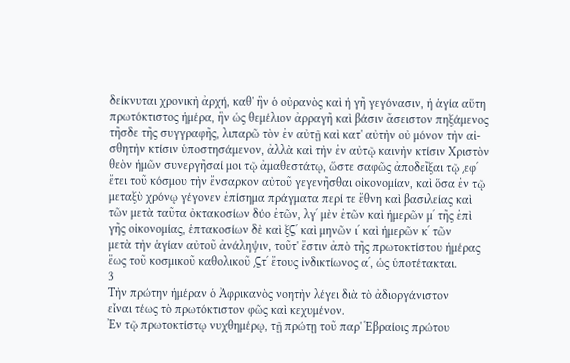δείκνυται χρονικὴ ἀρχή, καθ' ἣν ὁ οὐρανὸς καὶ ἡ γῆ γεγόνασιν, ἡ ἁγία αὕτη
πρωτόκτιστος ἡμέρα, ἣν ὡς θεμέλιον ἀρραγῆ καὶ βάσιν ἄσειστον πηξάμενος
τῆσδε τῆς συγγραφῆς, λιπαρῶ τὸν ἐν αὐτῇ καὶ κατ' αὐτὴν οὐ μόνον τὴν αἰ-
σθητὴν κτίσιν ὑποστησάμενον, ἀλλὰ καὶ τὴν ἐν αὐτῷ καινὴν κτίσιν Χριστὸν
θεὸν ἡμῶν συνεργῆσαί μοι τῷ ἀμαθεστάτῳ, ὥστε σαφῶς ἀποδεῖξαι τῷ ͵εφʹ
ἔτει τοῦ κόσμου τὴν ἔνσαρκον αὐτοῦ γεγενῆσθαι οἰκονομίαν, καὶ ὅσα ἐν τῷ
μεταξὺ χρόνῳ γέγονεν ἐπίσημα πράγματα περί τε ἔθνη καὶ βασιλείας καὶ
τῶν μετὰ ταῦτα ὀκτακοσίων δύο ἐτῶν, λγʹ μὲν ἐτῶν καὶ ἡμερῶν μʹ τῆς ἐπὶ
γῆς οἰκονομίας, ἑπτακοσίων δὲ καὶ ξϚʹ καὶ μηνῶν ιʹ καὶ ἡμερῶν κʹ τῶν
μετὰ τὴν ἁγίαν αὐτοῦ ἀνάληψιν, τοῦτ' ἔστιν ἀπὸ τῆς πρωτοκτίστου ἡμέρας
ἕως τοῦ κοσμικοῦ καθολικοῦ ͵Ϛτʹ ἔτους ἰνδικτίωνος αʹ, ὡς ὑποτέτακται.
3
Τὴν πρώτην ἡμέραν ὁ Ἀφρικανὸς νοητὴν λέγει διὰ τὸ ἀδιοργάνιστον
εἶναι τέως τὸ πρωτόκτιστον φῶς καὶ κεχυμένον.
Ἐν τῷ πρωτοκτίστῳ νυχθημέρῳ, τῇ πρώτῃ τοῦ παρ' Ἑβραίοις πρώτου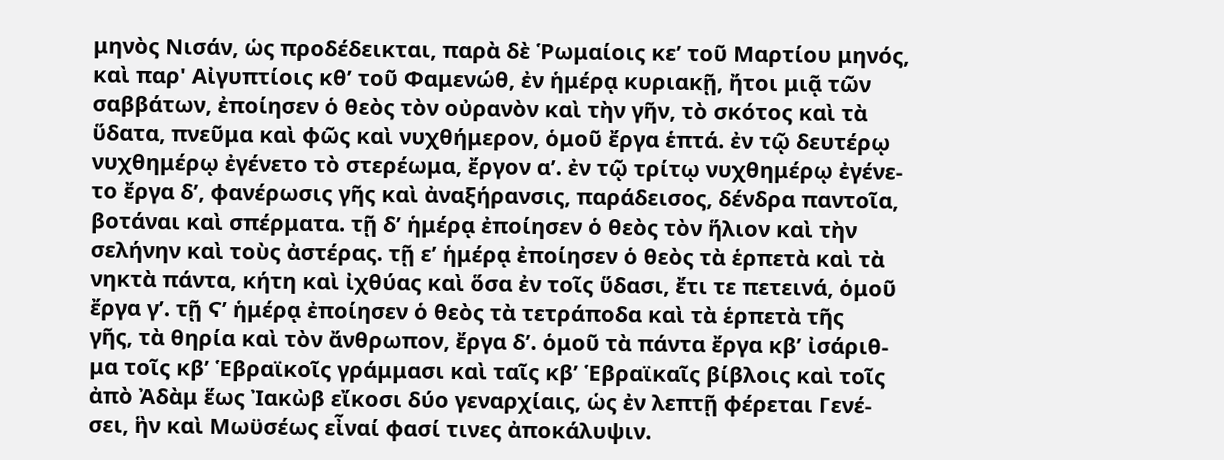μηνὸς Νισάν, ὡς προδέδεικται, παρὰ δὲ Ῥωμαίοις κεʹ τοῦ Μαρτίου μηνός,
καὶ παρ' Αἰγυπτίοις κθʹ τοῦ Φαμενώθ, ἐν ἡμέρᾳ κυριακῇ, ἤτοι μιᾷ τῶν
σαββάτων, ἐποίησεν ὁ θεὸς τὸν οὐρανὸν καὶ τὴν γῆν, τὸ σκότος καὶ τὰ
ὕδατα, πνεῦμα καὶ φῶς καὶ νυχθήμερον, ὁμοῦ ἔργα ἑπτά. ἐν τῷ δευτέρῳ
νυχθημέρῳ ἐγένετο τὸ στερέωμα, ἔργον αʹ. ἐν τῷ τρίτῳ νυχθημέρῳ ἐγένε-
το ἔργα δʹ, φανέρωσις γῆς καὶ ἀναξήρανσις, παράδεισος, δένδρα παντοῖα,
βοτάναι καὶ σπέρματα. τῇ δʹ ἡμέρᾳ ἐποίησεν ὁ θεὸς τὸν ἥλιον καὶ τὴν
σελήνην καὶ τοὺς ἀστέρας. τῇ εʹ ἡμέρᾳ ἐποίησεν ὁ θεὸς τὰ ἑρπετὰ καὶ τὰ
νηκτὰ πάντα, κήτη καὶ ἰχθύας καὶ ὅσα ἐν τοῖς ὕδασι, ἔτι τε πετεινά, ὁμοῦ
ἔργα γʹ. τῇ Ϛʹ ἡμέρᾳ ἐποίησεν ὁ θεὸς τὰ τετράποδα καὶ τὰ ἑρπετὰ τῆς
γῆς, τὰ θηρία καὶ τὸν ἄνθρωπον, ἔργα δʹ. ὁμοῦ τὰ πάντα ἔργα κβʹ ἰσάριθ-
μα τοῖς κβʹ Ἑβραϊκοῖς γράμμασι καὶ ταῖς κβʹ Ἑβραϊκαῖς βίβλοις καὶ τοῖς
ἀπὸ Ἀδὰμ ἕως Ἰακὼβ εἴκοσι δύο γεναρχίαις, ὡς ἐν λεπτῇ φέρεται Γενέ-
σει, ἣν καὶ Μωϋσέως εἶναί φασί τινες ἀποκάλυψιν.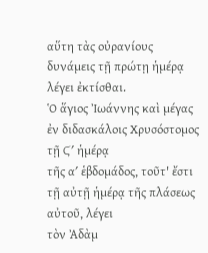αὕτη τὰς οὐρανίους
δυνάμεις τῇ πρώτῃ ἡμέρᾳ λέγει ἐκτίσθαι.
Ὁ ἅγιος Ἰωάννης καὶ μέγας ἐν διδασκάλοις Χρυσόστομος τῇ Ϛʹ ἡμέρᾳ
τῆς αʹ ἑβδομάδος, τοῦτ' ἔστι τῇ αὐτῇ ἡμέρᾳ τῆς πλάσεως αὐτοῦ, λέγει
τὸν Ἀδὰμ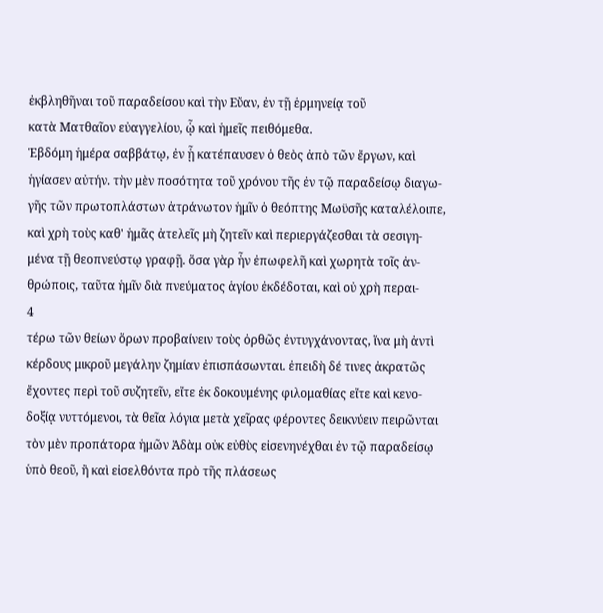ἐκβληθῆναι τοῦ παραδείσου καὶ τὴν Εὔαν, ἐν τῇ ἑρμηνείᾳ τοῦ
κατὰ Ματθαῖον εὐαγγελίου, ᾧ καὶ ἡμεῖς πειθόμεθα.
Ἑβδόμη ἡμέρα σαββάτῳ, ἐν ᾗ κατέπαυσεν ὁ θεὸς ἀπὸ τῶν ἔργων, καὶ
ἡγίασεν αὐτήν. τὴν μὲν ποσότητα τοῦ χρόνου τῆς ἐν τῷ παραδείσῳ διαγω-
γῆς τῶν πρωτοπλάστων ἀτράνωτον ἡμῖν ὁ θεόπτης Μωϋσῆς καταλέλοιπε,
καὶ χρὴ τοὺς καθ' ἡμᾶς ἀτελεῖς μὴ ζητεῖν καὶ περιεργάζεσθαι τὰ σεσιγη-
μένα τῇ θεοπνεύστῳ γραφῇ. ὅσα γὰρ ἦν ἐπωφελῆ καὶ χωρητὰ τοῖς ἀν-
θρώποις, ταῦτα ἡμῖν διὰ πνεύματος ἁγίου ἐκδέδοται, καὶ οὐ χρὴ περαι-
4
τέρω τῶν θείων ὅρων προβαίνειν τοὺς ὀρθῶς ἐντυγχάνοντας, ἵνα μὴ ἀντὶ
κέρδους μικροῦ μεγάλην ζημίαν ἐπισπάσωνται. ἐπειδὴ δέ τινες ἀκρατῶς
ἔχοντες περὶ τοῦ συζητεῖν, εἴτε ἐκ δοκουμένης φιλομαθίας εἴτε καὶ κενο-
δοξίᾳ νυττόμενοι, τὰ θεῖα λόγια μετὰ χεῖρας φέροντες δεικνύειν πειρῶνται
τὸν μὲν προπάτορα ἡμῶν Ἀδὰμ οὐκ εὐθὺς εἰσενηνέχθαι ἐν τῷ παραδείσῳ
ὑπὸ θεοῦ, ἢ καὶ εἰσελθόντα πρὸ τῆς πλάσεως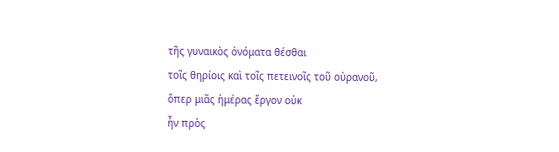τῆς γυναικὸς ὀνόματα θέσθαι
τοῖς θηρίοις καὶ τοῖς πετεινοῖς τοῦ οὐρανοῦ, ὅπερ μιᾶς ἡμέρας ἔργον οὐκ
ἦν πρὸς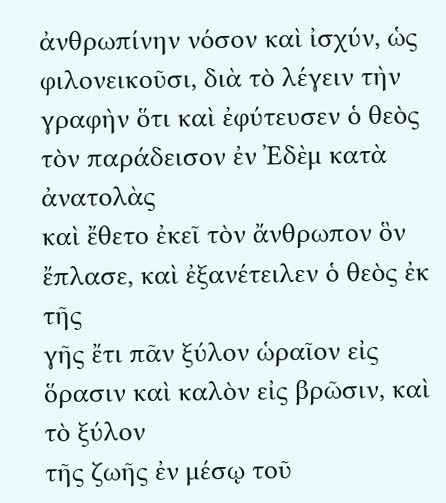ἀνθρωπίνην νόσον καὶ ἰσχύν, ὡς φιλονεικοῦσι, διὰ τὸ λέγειν τὴν
γραφὴν ὅτι καὶ ἐφύτευσεν ὁ θεὸς τὸν παράδεισον ἐν Ἐδὲμ κατὰ ἀνατολὰς
καὶ ἔθετο ἐκεῖ τὸν ἄνθρωπον ὃν ἔπλασε, καὶ ἐξανέτειλεν ὁ θεὸς ἐκ τῆς
γῆς ἔτι πᾶν ξύλον ὡραῖον εἰς ὅρασιν καὶ καλὸν εἰς βρῶσιν, καὶ τὸ ξύλον
τῆς ζωῆς ἐν μέσῳ τοῦ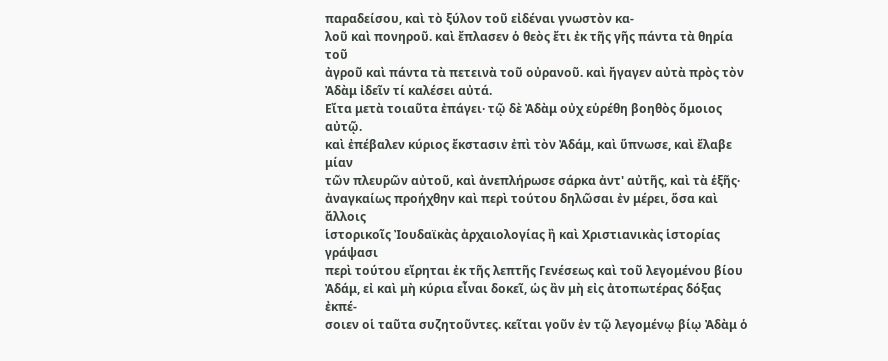παραδείσου, καὶ τὸ ξύλον τοῦ εἰδέναι γνωστὸν κα-
λοῦ καὶ πονηροῦ. καὶ ἔπλασεν ὁ θεὸς ἔτι ἐκ τῆς γῆς πάντα τὰ θηρία τοῦ
ἀγροῦ καὶ πάντα τὰ πετεινὰ τοῦ οὐρανοῦ. καὶ ἤγαγεν αὐτὰ πρὸς τὸν
Ἀδὰμ ἰδεῖν τί καλέσει αὐτά.
Εἴτα μετὰ τοιαῦτα ἐπάγει· τῷ δὲ Ἀδὰμ οὐχ εὑρέθη βοηθὸς ὅμοιος αὐτῷ.
καὶ ἐπέβαλεν κύριος ἔκστασιν ἐπὶ τὸν Ἀδάμ, καὶ ὕπνωσε, καὶ ἔλαβε μίαν
τῶν πλευρῶν αὐτοῦ, καὶ ἀνεπλήρωσε σάρκα ἀντ' αὐτῆς, καὶ τὰ ἑξῆς·
ἀναγκαίως προήχθην καὶ περὶ τούτου δηλῶσαι ἐν μέρει, ὅσα καὶ ἄλλοις
ἱστορικοῖς Ἰουδαϊκὰς ἀρχαιολογίας ἢ καὶ Χριστιανικὰς ἱστορίας γράψασι
περὶ τούτου εἴρηται ἐκ τῆς λεπτῆς Γενέσεως καὶ τοῦ λεγομένου βίου
Ἀδάμ, εἰ καὶ μὴ κύρια εἶναι δοκεῖ, ὡς ἂν μὴ εἰς ἀτοπωτέρας δόξας ἐκπέ-
σοιεν οἱ ταῦτα συζητοῦντες. κεῖται γοῦν ἐν τῷ λεγομένῳ βίῳ Ἀδὰμ ὁ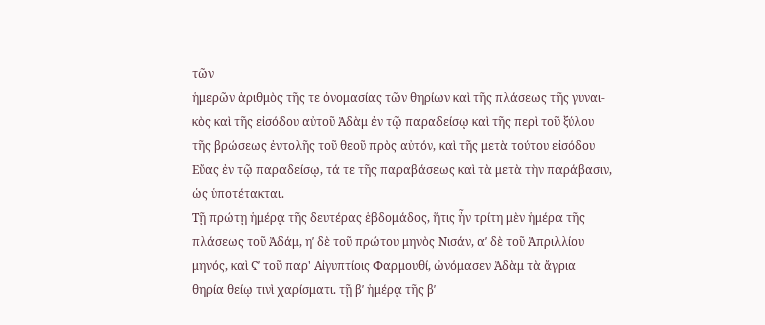τῶν
ἡμερῶν ἀριθμὸς τῆς τε ὀνομασίας τῶν θηρίων καὶ τῆς πλάσεως τῆς γυναι-
κὸς καὶ τῆς εἰσόδου αὐτοῦ Ἀδὰμ ἐν τῷ παραδείσῳ καὶ τῆς περὶ τοῦ ξύλου
τῆς βρώσεως ἐντολῆς τοῦ θεοῦ πρὸς αὐτόν, καὶ τῆς μετὰ τούτου εἰσόδου
Εὔας ἐν τῷ παραδείσῳ, τά τε τῆς παραβάσεως καὶ τὰ μετὰ τὴν παράβασιν,
ὡς ὑποτέτακται.
Τῇ πρώτῃ ἡμέρᾳ τῆς δευτέρας ἑβδομάδος, ἥτις ἦν τρίτη μὲν ἡμέρα τῆς
πλάσεως τοῦ Ἀδάμ, ηʹ δὲ τοῦ πρώτου μηνὸς Νισάν, αʹ δὲ τοῦ Ἀπριλλίου
μηνός, καὶ Ϛʹ τοῦ παρ' Αἰγυπτίοις Φαρμουθί, ὠνόμασεν Ἀδὰμ τὰ ἄγρια
θηρία θείῳ τινὶ χαρίσματι. τῇ βʹ ἡμέρᾳ τῆς βʹ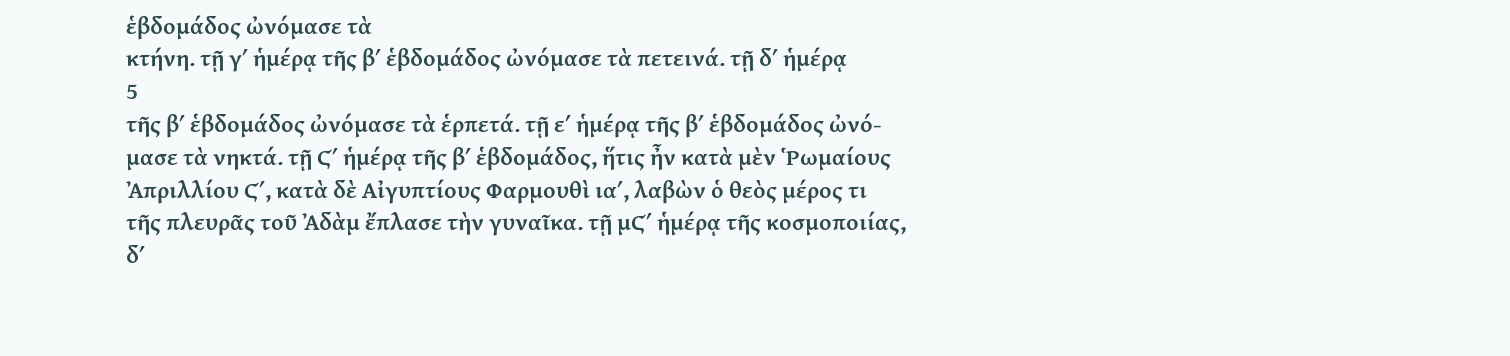ἑβδομάδος ὠνόμασε τὰ
κτήνη. τῇ γʹ ἡμέρᾳ τῆς βʹ ἑβδομάδος ὠνόμασε τὰ πετεινά. τῇ δʹ ἡμέρᾳ
5
τῆς βʹ ἑβδομάδος ὠνόμασε τὰ ἑρπετά. τῇ εʹ ἡμέρᾳ τῆς βʹ ἑβδομάδος ὠνό-
μασε τὰ νηκτά. τῇ Ϛʹ ἡμέρᾳ τῆς βʹ ἑβδομάδος, ἥτις ἦν κατὰ μὲν Ῥωμαίους
Ἀπριλλίου Ϛʹ, κατὰ δὲ Αἰγυπτίους Φαρμουθὶ ιαʹ, λαβὼν ὁ θεὸς μέρος τι
τῆς πλευρᾶς τοῦ Ἀδὰμ ἔπλασε τὴν γυναῖκα. τῇ μϚʹ ἡμέρᾳ τῆς κοσμοποιίας,
δʹ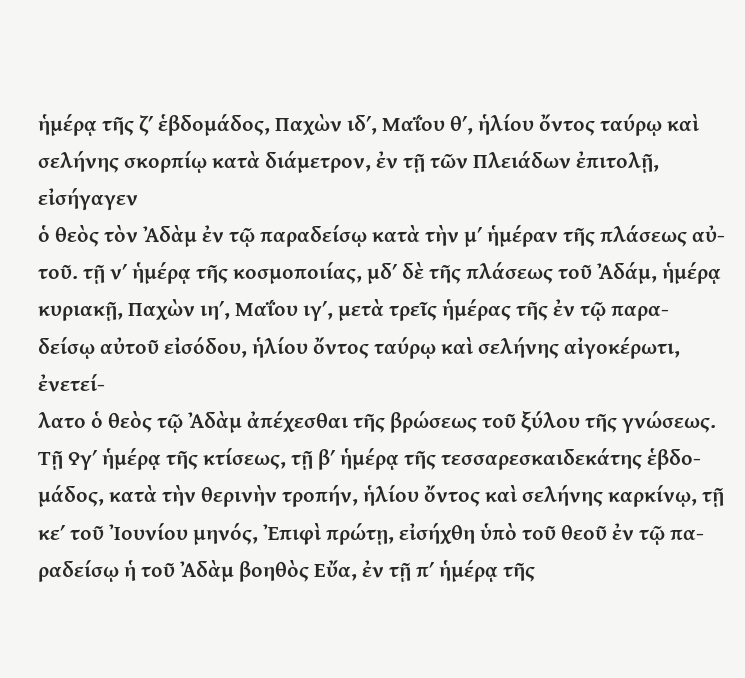ἡμέρᾳ τῆς ζʹ ἑβδομάδος, Παχὼν ιδʹ, Μαΐου θʹ, ἡλίου ὄντος ταύρῳ καὶ
σελήνης σκορπίῳ κατὰ διάμετρον, ἐν τῇ τῶν Πλειάδων ἐπιτολῇ, εἰσήγαγεν
ὁ θεὸς τὸν Ἀδὰμ ἐν τῷ παραδείσῳ κατὰ τὴν μʹ ἡμέραν τῆς πλάσεως αὐ-
τοῦ. τῇ νʹ ἡμέρᾳ τῆς κοσμοποιίας, μδʹ δὲ τῆς πλάσεως τοῦ Ἀδάμ, ἡμέρᾳ
κυριακῇ, Παχὼν ιηʹ, Μαΐου ιγʹ, μετὰ τρεῖς ἡμέρας τῆς ἐν τῷ παρα-
δείσῳ αὐτοῦ εἰσόδου, ἡλίου ὄντος ταύρῳ καὶ σελήνης αἰγοκέρωτι, ἐνετεί-
λατο ὁ θεὸς τῷ Ἀδὰμ ἀπέχεσθαι τῆς βρώσεως τοῦ ξύλου τῆς γνώσεως.
Τῇ Ϙγʹ ἡμέρᾳ τῆς κτίσεως, τῇ βʹ ἡμέρᾳ τῆς τεσσαρεσκαιδεκάτης ἑβδο-
μάδος, κατὰ τὴν θερινὴν τροπήν, ἡλίου ὄντος καὶ σελήνης καρκίνῳ, τῇ
κεʹ τοῦ Ἰουνίου μηνός, Ἐπιφὶ πρώτῃ, εἰσήχθη ὑπὸ τοῦ θεοῦ ἐν τῷ πα-
ραδείσῳ ἡ τοῦ Ἀδὰμ βοηθὸς Εὔα, ἐν τῇ πʹ ἡμέρᾳ τῆς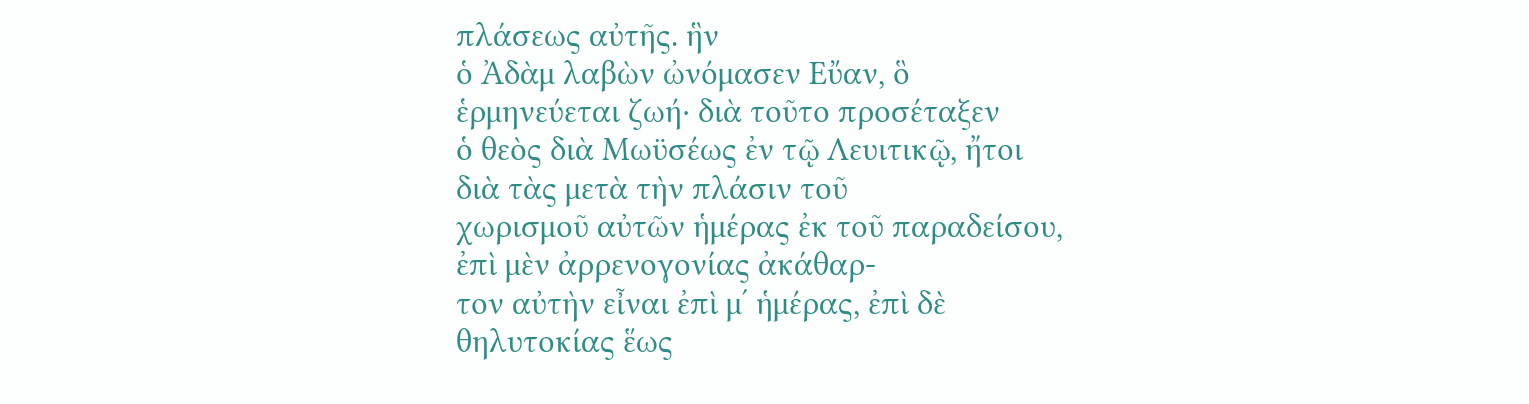πλάσεως αὐτῆς. ἣν
ὁ Ἀδὰμ λαβὼν ὠνόμασεν Εὔαν, ὃ ἑρμηνεύεται ζωή· διὰ τοῦτο προσέταξεν
ὁ θεὸς διὰ Μωϋσέως ἐν τῷ Λευιτικῷ, ἤτοι διὰ τὰς μετὰ τὴν πλάσιν τοῦ
χωρισμοῦ αὐτῶν ἡμέρας ἐκ τοῦ παραδείσου, ἐπὶ μὲν ἀρρενογονίας ἀκάθαρ-
τον αὐτὴν εἶναι ἐπὶ μʹ ἡμέρας, ἐπὶ δὲ θηλυτοκίας ἕως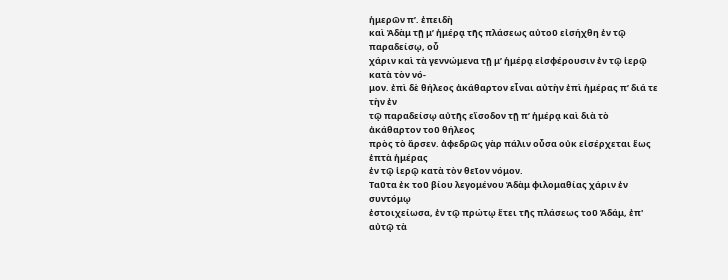ἡμερῶν πʹ. ἐπειδὴ
καὶ Ἀδὰμ τῇ μʹ ἡμέρᾳ τῆς πλάσεως αὐτοῦ εἰσήχθη ἐν τῷ παραδείσῳ, οὗ
χάριν καὶ τὰ γεννώμενα τῇ μʹ ἡμέρᾳ εἰσφέρουσιν ἐν τῷ ἱερῷ κατὰ τὸν νό-
μον. ἐπὶ δὲ θήλεος ἀκάθαρτον εἶναι αὐτὴν ἐπὶ ἡμέρας πʹ διά τε τὴν ἐν
τῷ παραδείσῳ αὐτῆς εἴσοδον τῇ πʹ ἡμέρᾳ καὶ διὰ τὸ ἀκάθαρτον τοῦ θήλεος
πρὸς τὸ ἄρσεν. ἀφεδρῶς γὰρ πάλιν οὖσα οὐκ εἰσέρχεται ἕως ἑπτὰ ἡμέρας
ἐν τῷ ἱερῷ κατὰ τὸν θεῖον νόμον.
Ταῦτα ἐκ τοῦ βίου λεγομένου Ἀδὰμ φιλομαθίας χάριν ἐν συντόμῳ
ἐστοιχείωσα, ἐν τῷ πρώτῳ ἔτει τῆς πλάσεως τοῦ Ἀδάμ, ἐπ' αὐτῷ τὰ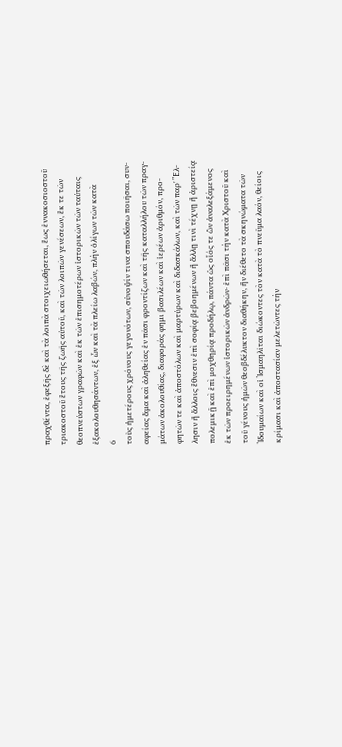πραχθέντα, ἐφεξῆς δὲ καὶ τὰ λοιπὰ στοιχειωθήσεται, ἕως ἐννακοσιοστοῦ
τριακοστοῦ ἔτους τῆς ζωῆς αὐτοῦ, καὶ τῶν λοιπῶν γενέσεων, ἔκ τε τῶν
θεοπνεύστων γραφῶν καὶ ἐκ τῶν ἐπισημοτέρων ἱστορικῶν τῶν ταύταις
ἐξακολουθησάντων, ἐξ ὧν καὶ τὰ πλείω λαβών, πλὴν ὀλίγων τῶν κατὰ
6
τοὺς ἡμετέρους χρόνους γεγονότων, σύνοψίν τινα σπουδάσω ποιῆσαι, συν-
αφείας ἅμα καὶ ἀληθείας ἐν πᾶσι φροντίζων καὶ τῆς καταλλήλου τῶν πραγ-
μάτων ἀκολουθίας, διαφοράς φημι βασιλέων καὶ ἱερέων ἀριθμόν, προ-
φητῶν τε καὶ ἀποστόλων καὶ μαρτύρων καὶ διδασκάλων, καὶ τῶν παρ' Ἕλ-
λησιν ἢ ἄλλοις ἔθνεσιν ἐπὶ σοφίᾳ βεβοημένων ἢ ἄλλῃ τινὶ τέχνῃ ἢ ἀριστείᾳ
πολεμικῇ καὶ ἐπὶ μοχθηρίᾳ προδήλῳ, πάντα ὡς οἷός τε ὢν ἀναλεξάμενος
ἐκ τῶν προειρημένων ἱστορικῶν ἀνδρῶν· ἐπὶ πᾶσι τὴν κατὰ Χριστοῦ καὶ
τοῦ γένους ἡμῶν θεοβδέλυκτον διαθήκην, ἣν διέθετο τὰ σκηνώματα τῶν
Ἰδουμαίων καὶ οἱ Ἰσμαηλῖται διώκοντες τὸν κατὰ τὸ πνεῦμα λαόν, θείοις
κρίμασι καὶ ἀποστασίαν μελετῶντες τὴν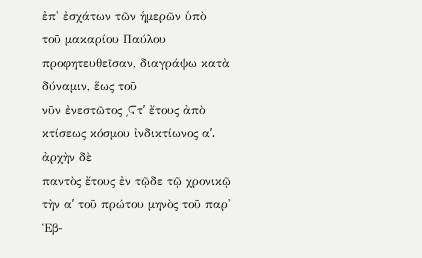ἐπ' ἐσχάτων τῶν ἡμερῶν ὑπὸ
τοῦ μακαρίου Παύλου προφητευθεῖσαν, διαγράψω κατὰ δύναμιν, ἕως τοῦ
νῦν ἐνεστῶτος ͵Ϛτʹ ἔτους ἀπὸ κτίσεως κόσμου ἰνδικτίωνος αʹ. ἀρχὴν δὲ
παντὸς ἔτους ἐν τῷδε τῷ χρονικῷ τὴν αʹ τοῦ πρώτου μηνὸς τοῦ παρ' Ἑβ-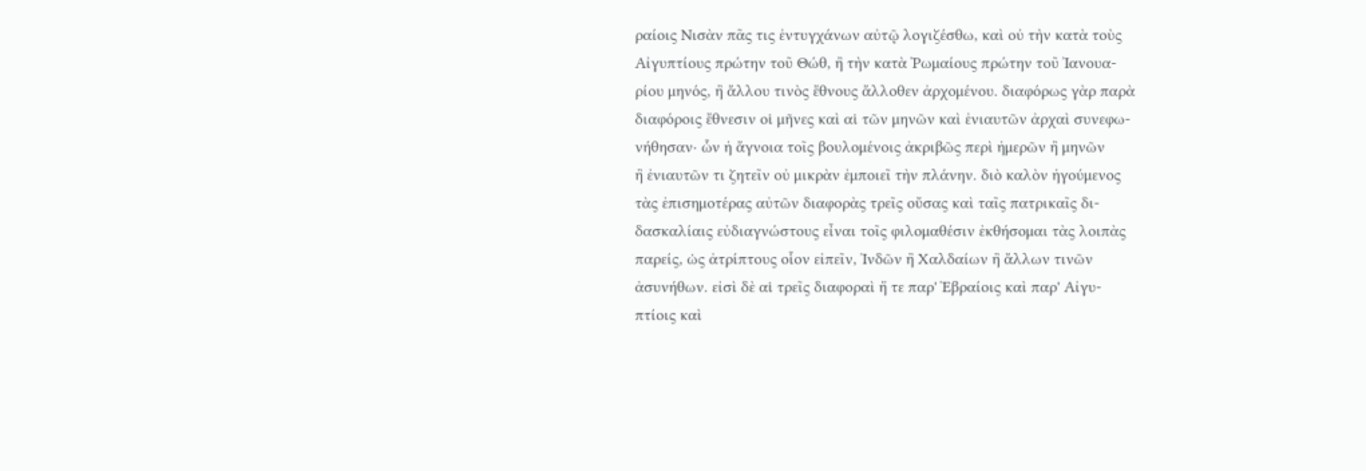ραίοις Νισὰν πᾶς τις ἐντυγχάνων αὐτῷ λογιζέσθω, καὶ οὐ τὴν κατὰ τοὺς
Αἰγυπτίους πρώτην τοῦ Θώθ, ἢ τὴν κατὰ Ῥωμαίους πρώτην τοῦ Ἰανουα-
ρίου μηνός, ἢ ἄλλου τινὸς ἔθνους ἄλλοθεν ἀρχομένου. διαφόρως γὰρ παρὰ
διαφόροις ἔθνεσιν οἱ μῆνες καὶ αἱ τῶν μηνῶν καὶ ἐνιαυτῶν ἀρχαὶ συνεφω-
νήθησαν· ὧν ἡ ἄγνοια τοῖς βουλομένοις ἀκριβῶς περὶ ἡμερῶν ἢ μηνῶν
ἢ ἐνιαυτῶν τι ζητεῖν οὐ μικρὰν ἐμποιεῖ τὴν πλάνην. διὸ καλὸν ἡγούμενος
τὰς ἐπισημοτέρας αὐτῶν διαφορὰς τρεῖς οὔσας καὶ ταῖς πατρικαῖς δι-
δασκαλίαις εὐδιαγνώστους εἶναι τοῖς φιλομαθέσιν ἐκθήσομαι τὰς λοιπὰς
παρείς, ὡς ἀτρίπτους οἷον εἰπεῖν, Ἰνδῶν ἢ Χαλδαίων ἢ ἄλλων τινῶν
ἀσυνήθων. εἰσὶ δὲ αἱ τρεῖς διαφοραὶ ἥ τε παρ' Ἑβραίοις καὶ παρ' Αἰγυ-
πτίοις καὶ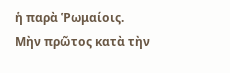ἡ παρὰ Ῥωμαίοις.
Μὴν πρῶτος κατὰ τὴν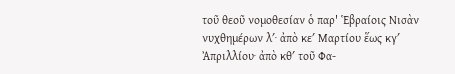τοῦ θεοῦ νομοθεσίαν ὁ παρ' Ἑβραίοις Νισὰν
νυχθημέρων λʹ· ἀπὸ κεʹ Μαρτίου ἕως κγʹ Ἀπριλλίου· ἀπὸ κθʹ τοῦ Φα-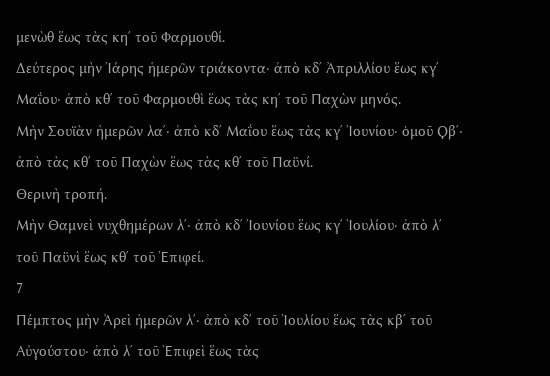μενὼθ ἕως τὰς κηʹ τοῦ Φαρμουθί.
Δεύτερος μὴν Ἰάρης ἡμερῶν τριάκοντα· ἀπὸ κδʹ Ἀπριλλίου ἕως κγʹ
Μαΐου· ἀπὸ κθʹ τοῦ Φαρμουθὶ ἕως τὰς κηʹ τοῦ Παχὼν μηνός.
Μὴν Σουϊὰν ἡμερῶν λαʹ· ἀπὸ κδʹ Μαΐου ἕως τὰς κγʹ Ἰουνίου· ὁμοῦ Ϙβʹ·
ἀπὸ τὰς κθʹ τοῦ Παχὼν ἕως τὰς κθʹ τοῦ Παϋνί.
Θερινὴ τροπή.
Μὴν Θαμνεὶ νυχθημέρων λʹ· ἀπὸ κδʹ Ἰουνίου ἕως κγʹ Ἰουλίου· ἀπὸ λʹ
τοῦ Παϋνὶ ἕως κθʹ τοῦ Ἐπιφεί.
7
Πέμπτος μὴν Ἀρεὶ ἡμερῶν λʹ· ἀπὸ κδʹ τοῦ Ἰουλίου ἕως τὰς κβʹ τοῦ
Αὐγούστου· ἀπὸ λʹ τοῦ Ἐπιφεὶ ἕως τὰς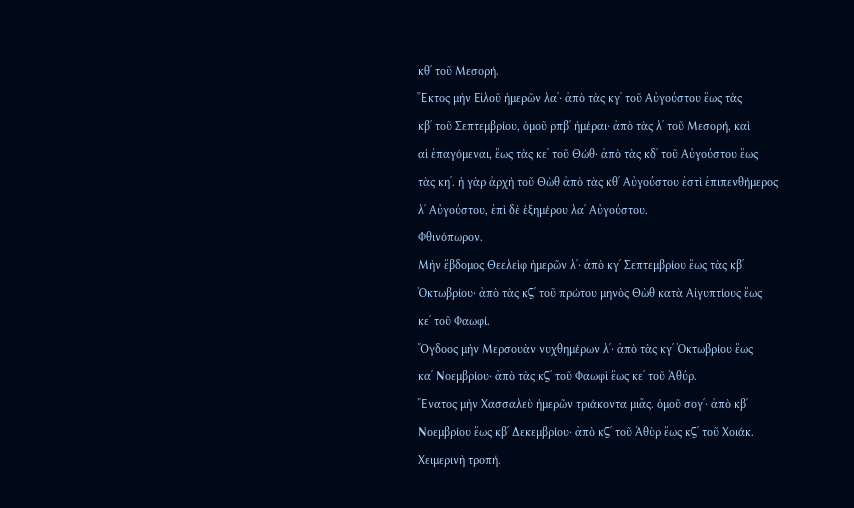κθʹ τοῦ Μεσορή.
Ἕκτος μὴν Εἰλοῦ ἡμερῶν λαʹ· ἀπὸ τὰς κγʹ τοῦ Αὐγούστου ἕως τὰς
κβʹ τοῦ Σεπτεμβρίου, ὁμοῦ ρπβʹ ἡμέραι· ἀπὸ τὰς λʹ τοῦ Μεσορή, καὶ
αἱ ἐπαγόμεναι, ἕως τὰς κεʹ τοῦ Θώθ· ἀπὸ τὰς κδʹ τοῦ Αὐγούστου ἕως
τὰς κηʹ. ἡ γὰρ ἀρχὴ τοῦ Θὼθ ἀπὸ τὰς κθʹ Αὐγούστου ἐστὶ ἐπιπενθήμερος
λʹ Αὐγούστου, ἐπὶ δὲ ἑξημέρου λαʹ Αὐγούστου.
Φθινόπωρον.
Μὴν ἕβδομος Θεελεὶφ ἡμερῶν λʹ· ἀπὸ κγʹ Σεπτεμβρίου ἕως τὰς κβʹ
Ὀκτωβρίου· ἀπὸ τὰς κϚʹ τοῦ πρώτου μηνὸς Θὼθ κατὰ Αἰγυπτίους ἕως
κεʹ τοῦ Φαωφί.
Ὄγδοος μὴν Μερσουὰν νυχθημέρων λʹ· ἀπὸ τὰς κγʹ Ὀκτωβρίου ἕως
καʹ Νοεμβρίου· ἀπὸ τὰς κϚʹ τοῦ Φαωφὶ ἕως κεʹ τοῦ Ἀθύρ.
Ἔνατος μὴν Χασσαλεὺ ἡμερῶν τριάκοντα μιᾶς. ὁμοῦ σογʹ· ἀπὸ κβʹ
Νοεμβρίου ἕως κβʹ Δεκεμβρίου· ἀπὸ κϚʹ τοῦ Ἀθὺρ ἕως κϚʹ τοῦ Χοιάκ.
Χειμερινὴ τροπή.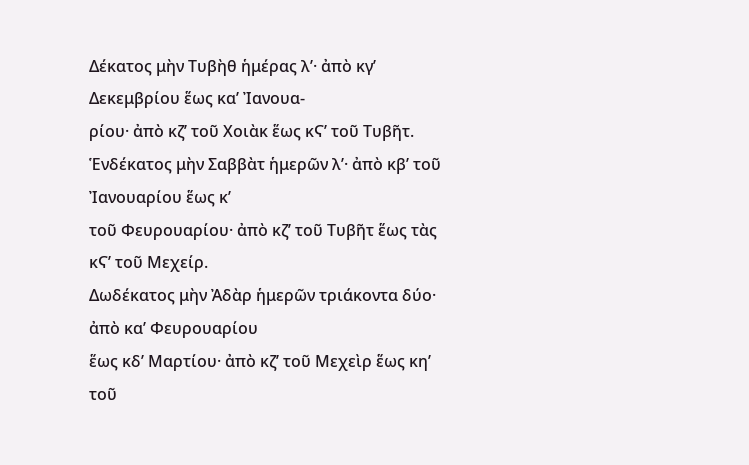Δέκατος μὴν Τυβὴθ ἡμέρας λʹ· ἀπὸ κγʹ Δεκεμβρίου ἕως καʹ Ἰανουα-
ρίου· ἀπὸ κζʹ τοῦ Χοιὰκ ἕως κϚʹ τοῦ Τυβῆτ.
Ἑνδέκατος μὴν Σαββὰτ ἡμερῶν λʹ· ἀπὸ κβʹ τοῦ Ἰανουαρίου ἕως κʹ
τοῦ Φευρουαρίου· ἀπὸ κζʹ τοῦ Τυβῆτ ἕως τὰς κϚʹ τοῦ Μεχείρ.
Δωδέκατος μὴν Ἀδὰρ ἡμερῶν τριάκοντα δύο· ἀπὸ καʹ Φευρουαρίου
ἕως κδʹ Μαρτίου· ἀπὸ κζʹ τοῦ Μεχεὶρ ἕως κηʹ τοῦ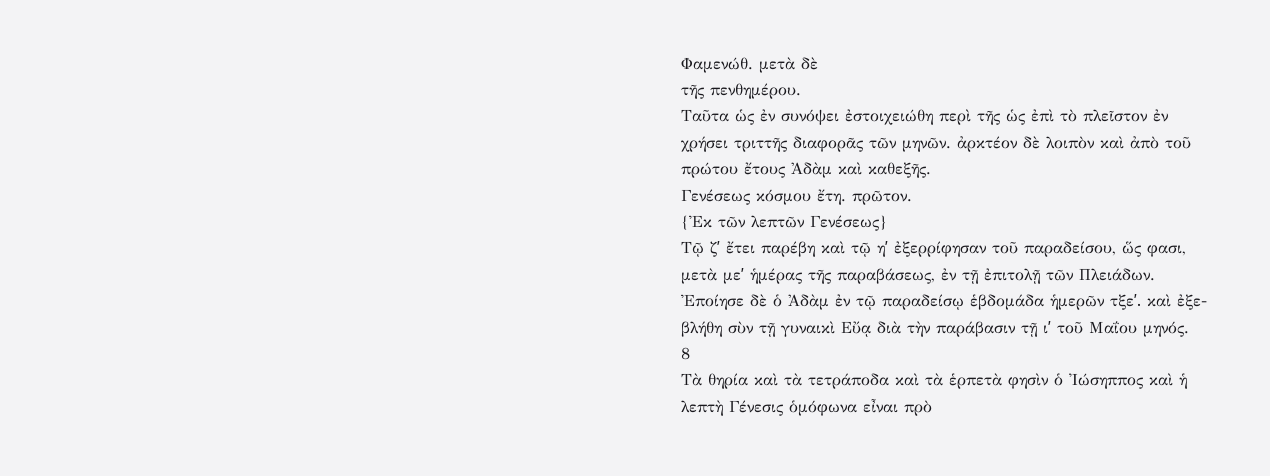Φαμενώθ. μετὰ δὲ
τῆς πενθημέρου.
Ταῦτα ὡς ἐν συνόψει ἐστοιχειώθη περὶ τῆς ὡς ἐπὶ τὸ πλεῖστον ἐν
χρήσει τριττῆς διαφορᾶς τῶν μηνῶν. ἀρκτέον δὲ λοιπὸν καὶ ἀπὸ τοῦ
πρώτου ἔτους Ἀδὰμ καὶ καθεξῆς.
Γενέσεως κόσμου ἔτη. πρῶτον.
{Ἐκ τῶν λεπτῶν Γενέσεως}
Τῷ ζʹ ἔτει παρέβη καὶ τῷ ηʹ ἐξερρίφησαν τοῦ παραδείσου, ὥς φασι,
μετὰ μεʹ ἡμέρας τῆς παραβάσεως, ἐν τῇ ἐπιτολῇ τῶν Πλειάδων.
Ἐποίησε δὲ ὁ Ἀδὰμ ἐν τῷ παραδείσῳ ἑβδομάδα ἡμερῶν τξεʹ. καὶ ἐξε-
βλήθη σὺν τῇ γυναικὶ Εὔᾳ διὰ τὴν παράβασιν τῇ ιʹ τοῦ Μαΐου μηνός.
8
Τὰ θηρία καὶ τὰ τετράποδα καὶ τὰ ἑρπετὰ φησὶν ὁ Ἰώσηππος καὶ ἡ
λεπτὴ Γένεσις ὁμόφωνα εἶναι πρὸ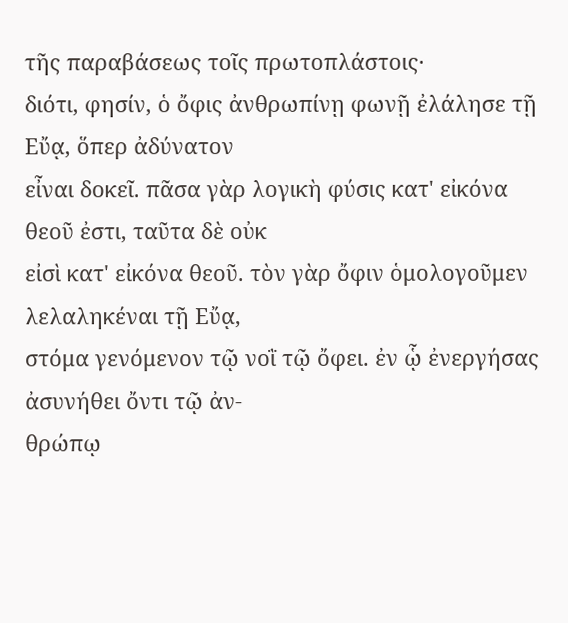τῆς παραβάσεως τοῖς πρωτοπλάστοις·
διότι, φησίν, ὁ ὄφις ἀνθρωπίνῃ φωνῇ ἐλάλησε τῇ Εὔᾳ, ὅπερ ἀδύνατον
εἶναι δοκεῖ. πᾶσα γὰρ λογικὴ φύσις κατ' εἰκόνα θεοῦ ἐστι, ταῦτα δὲ οὐκ
εἰσὶ κατ' εἰκόνα θεοῦ. τὸν γὰρ ὄφιν ὁμολογοῦμεν λελαληκέναι τῇ Εὔᾳ,
στόμα γενόμενον τῷ νοῒ τῷ ὄφει. ἐν ᾧ ἐνεργήσας ἀσυνήθει ὄντι τῷ ἀν-
θρώπῳ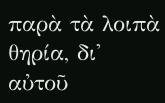παρὰ τὰ λοιπὰ θηρία, δι' αὐτοῦ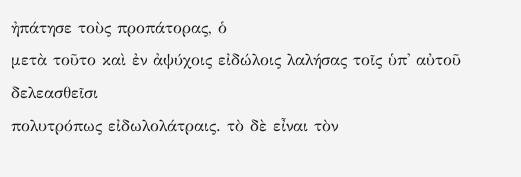ἠπάτησε τοὺς προπάτορας, ὁ
μετὰ τοῦτο καὶ ἐν ἀψύχοις εἰδώλοις λαλήσας τοῖς ὑπ' αὐτοῦ δελεασθεῖσι
πολυτρόπως εἰδωλολάτραις. τὸ δὲ εἶναι τὸν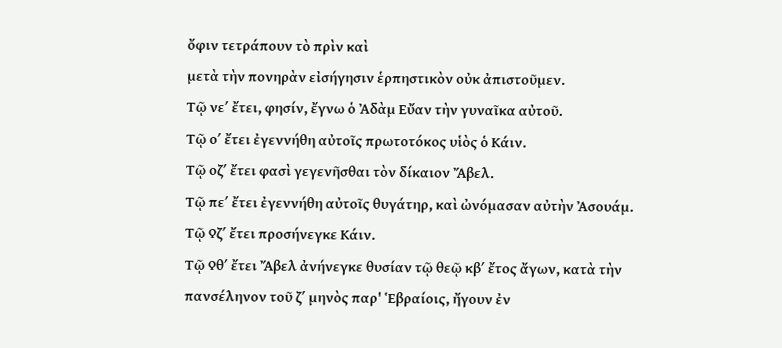ὄφιν τετράπουν τὸ πρὶν καὶ
μετὰ τὴν πονηρὰν εἰσήγησιν ἑρπηστικὸν οὐκ ἀπιστοῦμεν.
Τῷ νεʹ ἔτει, φησίν, ἔγνω ὁ Ἀδὰμ Εὔαν τὴν γυναῖκα αὐτοῦ.
Τῷ οʹ ἔτει ἐγεννήθη αὐτοῖς πρωτοτόκος υἱὸς ὁ Κάιν.
Τῷ οζʹ ἔτει φασὶ γεγενῆσθαι τὸν δίκαιον Ἄβελ.
Τῷ πεʹ ἔτει ἐγεννήθη αὐτοῖς θυγάτηρ, καὶ ὠνόμασαν αὐτὴν Ἀσουάμ.
Τῷ Ϙζʹ ἔτει προσήνεγκε Κάιν.
Τῷ Ϙθʹ ἔτει Ἄβελ ἀνήνεγκε θυσίαν τῷ θεῷ κβʹ ἔτος ἄγων, κατὰ τὴν
πανσέληνον τοῦ ζʹ μηνὸς παρ' Ἑβραίοις, ἤγουν ἐν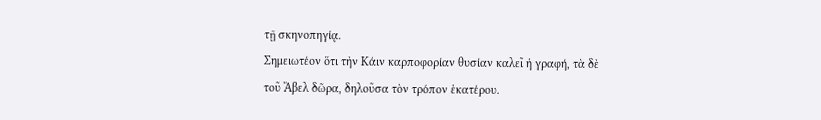τῇ σκηνοπηγίᾳ.
Σημειωτέον ὅτι τὴν Κάιν καρποφορίαν θυσίαν καλεῖ ἡ γραφή, τὰ δὲ
τοῦ Ἄβελ δῶρα, δηλοῦσα τὸν τρόπον ἑκατέρου.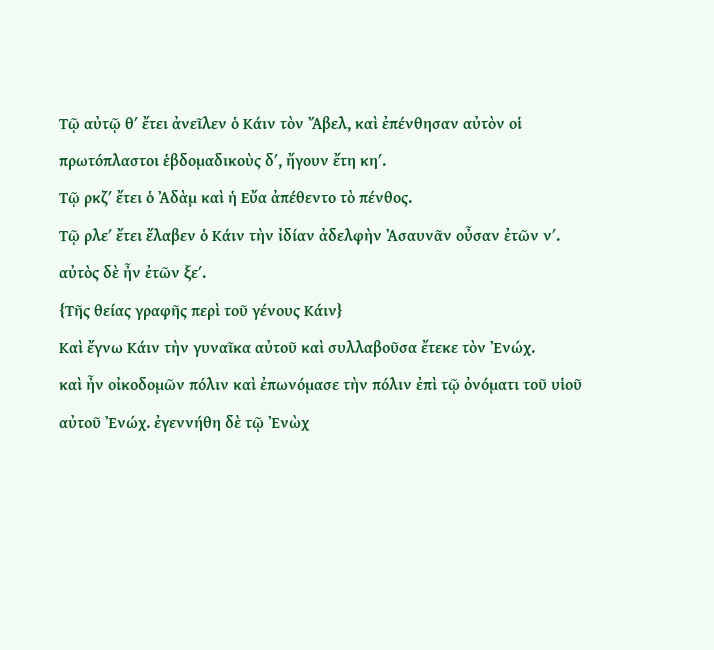Τῷ αὐτῷ θʹ ἔτει ἀνεῖλεν ὁ Κάιν τὸν Ἄβελ, καὶ ἐπένθησαν αὐτὸν οἱ
πρωτόπλαστοι ἑβδομαδικοὺς δʹ, ἤγουν ἔτη κηʹ.
Τῷ ρκζʹ ἔτει ὁ Ἀδὰμ καὶ ἡ Εὔα ἀπέθεντο τὸ πένθος.
Τῷ ρλεʹ ἔτει ἔλαβεν ὁ Κάιν τὴν ἰδίαν ἀδελφὴν Ἀσαυνᾶν οὖσαν ἐτῶν νʹ.
αὐτὸς δὲ ἦν ἐτῶν ξεʹ.
{Τῆς θείας γραφῆς περὶ τοῦ γένους Κάιν}
Καὶ ἔγνω Κάιν τὴν γυναῖκα αὐτοῦ καὶ συλλαβοῦσα ἔτεκε τὸν Ἐνώχ.
καὶ ἦν οἰκοδομῶν πόλιν καὶ ἐπωνόμασε τὴν πόλιν ἐπὶ τῷ ὀνόματι τοῦ υἱοῦ
αὐτοῦ Ἐνώχ. ἐγεννήθη δὲ τῷ Ἐνὼχ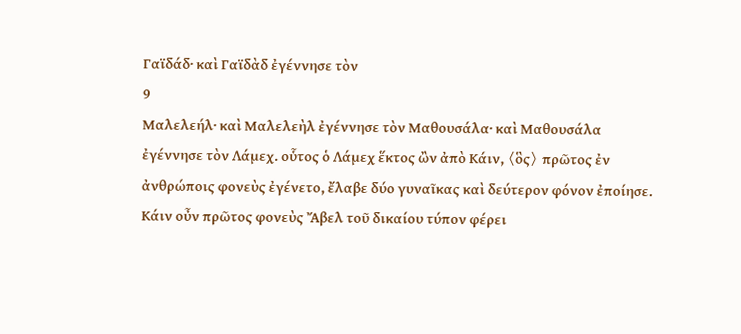Γαϊδάδ· καὶ Γαϊδὰδ ἐγέννησε τὸν
9
Μαλελεήλ· καὶ Μαλελεὴλ ἐγέννησε τὸν Μαθουσάλα· καὶ Μαθουσάλα
ἐγέννησε τὸν Λάμεχ. οὗτος ὁ Λάμεχ ἕκτος ὢν ἀπὸ Κάιν, 〈ὃς〉 πρῶτος ἐν
ἀνθρώποις φονεὺς ἐγένετο, ἔλαβε δύο γυναῖκας καὶ δεύτερον φόνον ἐποίησε.
Κάιν οὖν πρῶτος φονεὺς Ἄβελ τοῦ δικαίου τύπον φέρει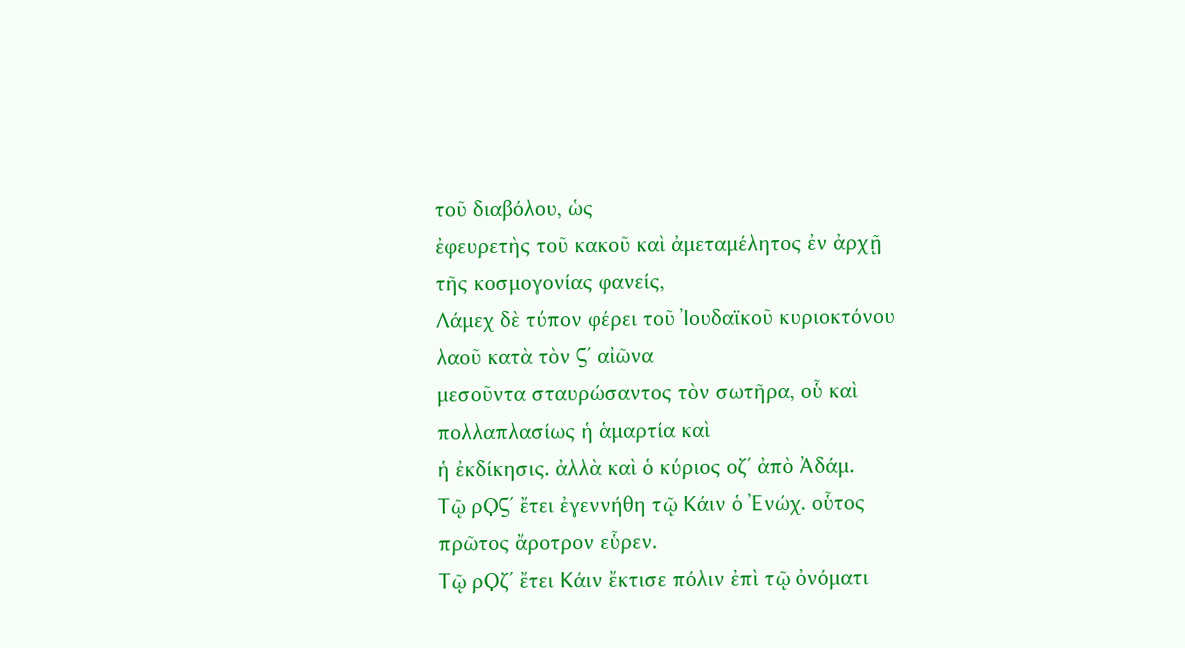τοῦ διαβόλου, ὡς
ἐφευρετὴς τοῦ κακοῦ καὶ ἀμεταμέλητος ἐν ἀρχῇ τῆς κοσμογονίας φανείς,
Λάμεχ δὲ τύπον φέρει τοῦ Ἰουδαϊκοῦ κυριοκτόνου λαοῦ κατὰ τὸν Ϛʹ αἰῶνα
μεσοῦντα σταυρώσαντος τὸν σωτῆρα, οὗ καὶ πολλαπλασίως ἡ ἁμαρτία καὶ
ἡ ἐκδίκησις. ἀλλὰ καὶ ὁ κύριος οζʹ ἀπὸ Ἀδάμ.
Τῷ ρϘϚʹ ἔτει ἐγεννήθη τῷ Κάιν ὁ Ἐνώχ. οὗτος πρῶτος ἄροτρον εὗρεν.
Τῷ ρϘζʹ ἔτει Κάιν ἔκτισε πόλιν ἐπὶ τῷ ὀνόματι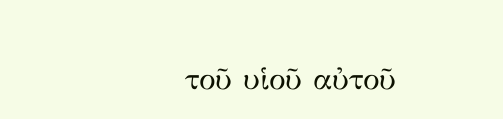τοῦ υἱοῦ αὐτοῦ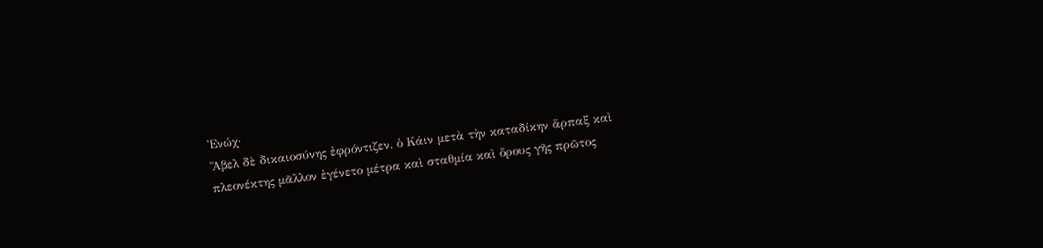Ἐνώχ·
Ἄβελ δὲ δικαιοσύνης ἐφρόντιζεν. ὁ Κάιν μετὰ τὴν καταδίκην ἅρπαξ καὶ
πλεονέκτης μᾶλλον ἐγένετο μέτρα καὶ σταθμία καὶ ὅρους γῆς πρῶτος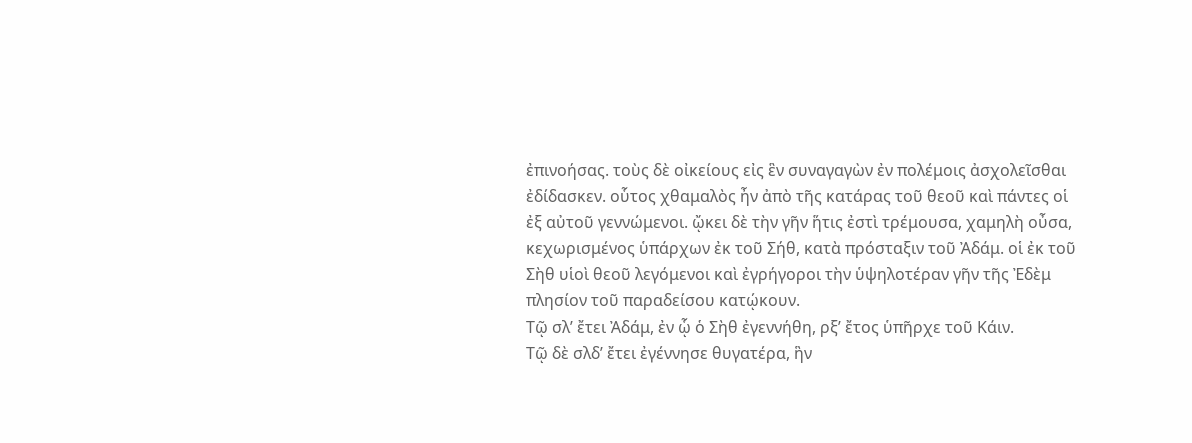ἐπινοήσας. τοὺς δὲ οἰκείους εἰς ἓν συναγαγὼν ἐν πολέμοις ἀσχολεῖσθαι
ἐδίδασκεν. οὗτος χθαμαλὸς ἦν ἀπὸ τῆς κατάρας τοῦ θεοῦ καὶ πάντες οἱ
ἐξ αὐτοῦ γεννώμενοι. ᾤκει δὲ τὴν γῆν ἥτις ἐστὶ τρέμουσα, χαμηλὴ οὖσα,
κεχωρισμένος ὑπάρχων ἐκ τοῦ Σήθ, κατὰ πρόσταξιν τοῦ Ἀδάμ. οἱ ἐκ τοῦ
Σὴθ υἱοὶ θεοῦ λεγόμενοι καὶ ἐγρήγοροι τὴν ὑψηλοτέραν γῆν τῆς Ἐδὲμ
πλησίον τοῦ παραδείσου κατῴκουν.
Τῷ σλʹ ἔτει Ἀδάμ, ἐν ᾧ ὁ Σὴθ ἐγεννήθη, ρξʹ ἔτος ὑπῆρχε τοῦ Κάιν.
Τῷ δὲ σλδʹ ἔτει ἐγέννησε θυγατέρα, ἣν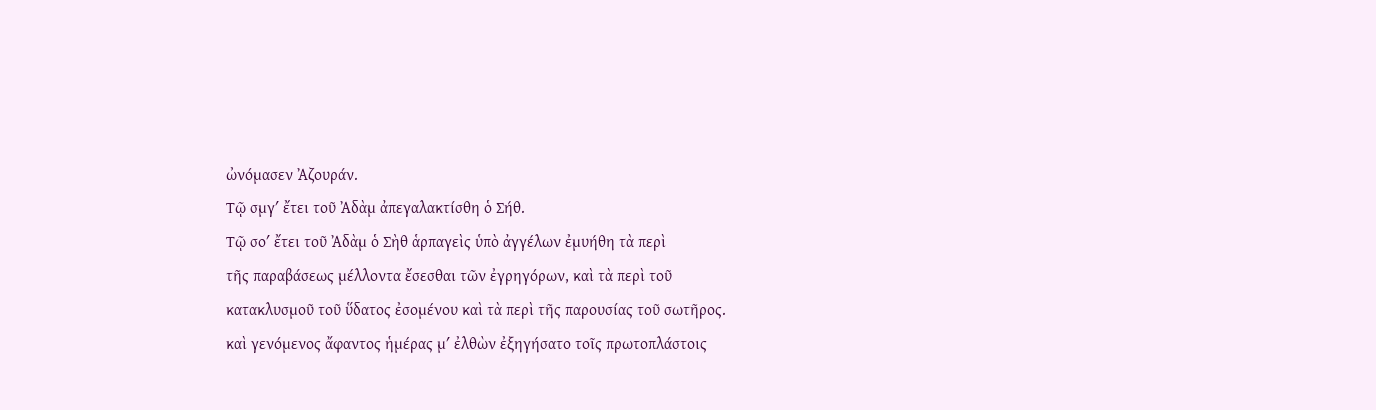ὠνόμασεν Ἀζουράν.
Τῷ σμγʹ ἔτει τοῦ Ἀδὰμ ἀπεγαλακτίσθη ὁ Σήθ.
Τῷ σοʹ ἔτει τοῦ Ἀδὰμ ὁ Σὴθ ἁρπαγεὶς ὑπὸ ἀγγέλων ἐμυήθη τὰ περὶ
τῆς παραβάσεως μέλλοντα ἔσεσθαι τῶν ἐγρηγόρων, καὶ τὰ περὶ τοῦ
κατακλυσμοῦ τοῦ ὕδατος ἐσομένου καὶ τὰ περὶ τῆς παρουσίας τοῦ σωτῆρος.
καὶ γενόμενος ἄφαντος ἡμέρας μʹ ἐλθὼν ἐξηγήσατο τοῖς πρωτοπλάστοις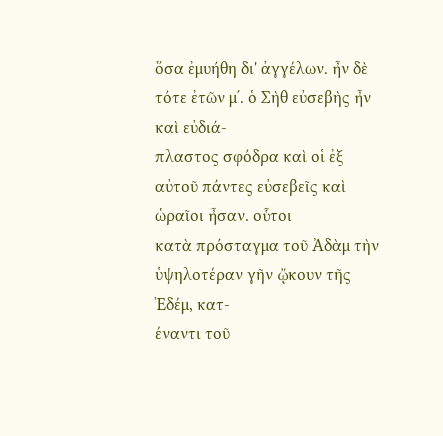ὅσα ἐμυήθη δι' ἀγγέλων. ἦν δὲ τότε ἐτῶν μʹ. ὁ Σὴθ εὐσεβὴς ἦν καὶ εὐδιά-
πλαστος σφόδρα καὶ οἱ ἐξ αὐτοῦ πάντες εὐσεβεῖς καὶ ὡραῖοι ἦσαν. οὗτοι
κατὰ πρόσταγμα τοῦ Ἀδὰμ τὴν ὑψηλοτέραν γῆν ᾤκουν τῆς Ἐδέμ, κατ-
έναντι τοῦ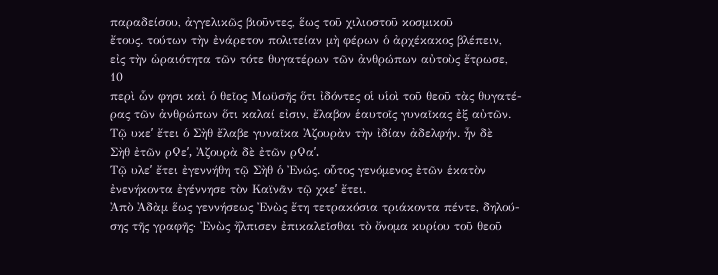παραδείσου, ἀγγελικῶς βιοῦντες, ἕως τοῦ χιλιοστοῦ κοσμικοῦ
ἔτους. τούτων τὴν ἐνάρετον πολιτείαν μὴ φέρων ὁ ἀρχέκακος βλέπειν,
εἰς τὴν ὡραιότητα τῶν τότε θυγατέρων τῶν ἀνθρώπων αὐτοὺς ἔτρωσε,
10
περὶ ὧν φησι καὶ ὁ θεῖος Μωϋσῆς ὅτι ἰδόντες οἱ υἱοὶ τοῦ θεοῦ τὰς θυγατέ-
ρας τῶν ἀνθρώπων ὅτι καλαί εἰσιν, ἔλαβον ἑαυτοῖς γυναῖκας ἐξ αὐτῶν.
Τῷ υκεʹ ἔτει ὁ Σὴθ ἔλαβε γυναῖκα Ἀζουρὰν τὴν ἰδίαν ἀδελφήν. ἦν δὲ
Σὴθ ἐτῶν ρϘεʹ, Ἀζουρὰ δὲ ἐτῶν ρϘαʹ.
Τῷ υλεʹ ἔτει ἐγεννήθη τῷ Σὴθ ὁ Ἐνώς. οὗτος γενόμενος ἐτῶν ἑκατὸν
ἐνενήκοντα ἐγέννησε τὸν Καϊνᾶν τῷ χκεʹ ἔτει.
Ἀπὸ Ἀδὰμ ἕως γεννήσεως Ἐνὼς ἔτη τετρακόσια τριάκοντα πέντε, δηλού-
σης τῆς γραφῆς· Ἐνὼς ἤλπισεν ἐπικαλεῖσθαι τὸ ὄνομα κυρίου τοῦ θεοῦ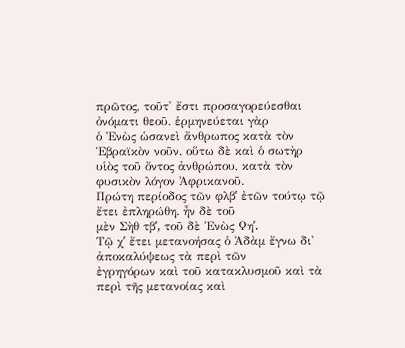πρῶτος, τοῦτ' ἔστι προσαγορεύεσθαι ὀνόματι θεοῦ. ἑρμηνεύεται γὰρ
ὁ Ἐνὼς ὡσανεὶ ἄνθρωπος κατὰ τὸν Ἑβραϊκὸν νοῦν. οὕτω δὲ καὶ ὁ σωτὴρ
υἱὸς τοῦ ὄντος ἀνθρώπου, κατὰ τὸν φυσικὸν λόγον Ἀφρικανοῦ.
Πρώτη περίοδος τῶν φλβʹ ἐτῶν τούτῳ τῷ ἔτει ἐπληρώθη. ἦν δὲ τοῦ
μὲν Σὴθ τβʹ, τοῦ δὲ Ἐνὼς Ϙηʹ.
Τῷ χʹ ἔτει μετανοήσας ὁ Ἀδὰμ ἔγνω δι' ἀποκαλύψεως τὰ περὶ τῶν
ἐγρηγόρων καὶ τοῦ κατακλυσμοῦ καὶ τὰ περὶ τῆς μετανοίας καὶ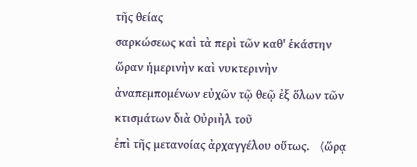τῆς θείας
σαρκώσεως καὶ τὰ περὶ τῶν καθ' ἑκάστην ὥραν ἡμερινὴν καὶ νυκτερινὴν
ἀναπεμπομένων εὐχῶν τῷ θεῷ ἐξ ὅλων τῶν κτισμάτων διὰ Οὐριὴλ τοῦ
ἐπὶ τῆς μετανοίας ἀρχαγγέλου οὕτως. 〈ὥρᾳ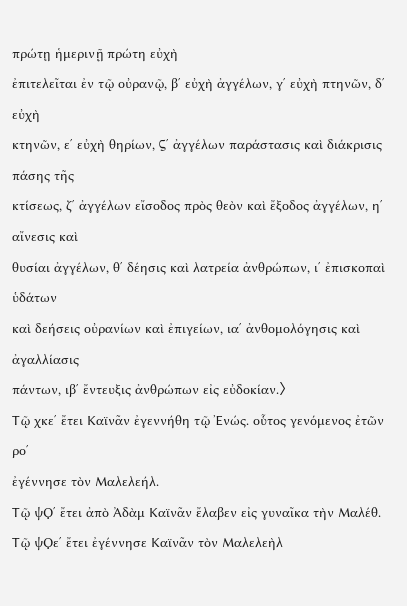πρώτῃ ἡμερινῇ πρώτη εὐχὴ
ἐπιτελεῖται ἐν τῷ οὐρανῷ, βʹ εὐχὴ ἀγγέλων, γʹ εὐχὴ πτηνῶν, δʹ εὐχὴ
κτηνῶν, εʹ εὐχὴ θηρίων, Ϛʹ ἀγγέλων παράστασις καὶ διάκρισις πάσης τῆς
κτίσεως, ζʹ ἀγγέλων εἴσοδος πρὸς θεὸν καὶ ἔξοδος ἀγγέλων, ηʹ αἴνεσις καὶ
θυσίαι ἀγγέλων, θʹ δέησις καὶ λατρεία ἀνθρώπων, ιʹ ἐπισκοπαὶ ὑδάτων
καὶ δεήσεις οὐρανίων καὶ ἐπιγείων, ιαʹ ἀνθομολόγησις καὶ ἀγαλλίασις
πάντων, ιβʹ ἔντευξις ἀνθρώπων εἰς εὐδοκίαν.〉
Τῷ χκεʹ ἔτει Καϊνᾶν ἐγεννήθη τῷ Ἐνώς. οὗτος γενόμενος ἐτῶν ροʹ
ἐγέννησε τὸν Μαλελεήλ.
Τῷ ψϘʹ ἔτει ἀπὸ Ἀδὰμ Καϊνᾶν ἔλαβεν εἰς γυναῖκα τὴν Μαλέθ.
Τῷ ψϘεʹ ἔτει ἐγέννησε Καϊνᾶν τὸν Μαλελεὴλ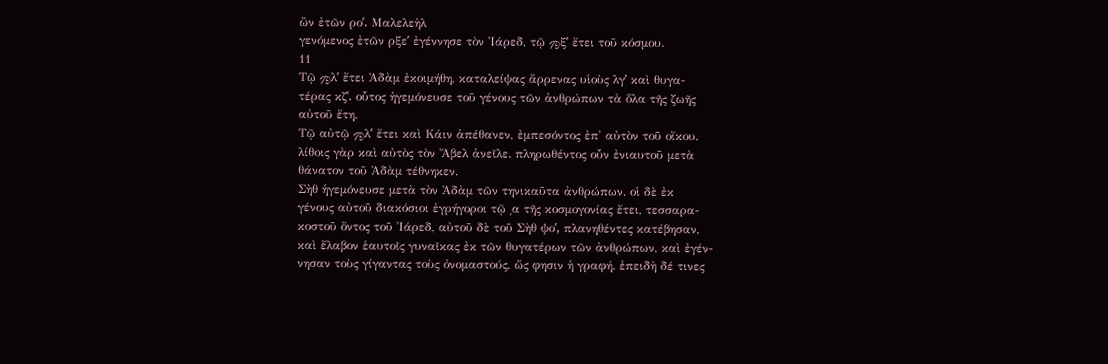ὢν ἐτῶν ροʹ. Μαλελεὴλ
γενόμενος ἐτῶν ρξεʹ ἐγέννησε τὸν Ἰάρεδ, τῷ Ϡξʹ ἔτει τοῦ κόσμου.
11
Τῷ Ϡλʹ ἔτει Ἀδὰμ ἐκοιμήθη, καταλείψας ἄρρενας υἱοὺς λγʹ καὶ θυγα-
τέρας κζʹ. οὗτος ἡγεμόνευσε τοῦ γένους τῶν ἀνθρώπων τὰ ὅλα τῆς ζωῆς
αὐτοῦ ἔτη.
Τῷ αὐτῷ Ϡλʹ ἔτει καὶ Κάιν ἀπέθανεν, ἐμπεσόντος ἐπ' αὐτὸν τοῦ οἴκου.
λίθοις γὰρ καὶ αὐτὸς τὸν Ἄβελ ἀνεῖλε. πληρωθέντος οὖν ἐνιαυτοῦ μετὰ
θάνατον τοῦ Ἀδὰμ τέθνηκεν.
Σὴθ ἡγεμόνευσε μετὰ τὸν Ἀδὰμ τῶν τηνικαῦτα ἀνθρώπων. οἱ δὲ ἐκ
γένους αὐτοῦ διακόσιοι ἐγρήγοροι τῷ ͵α τῆς κοσμογονίας ἔτει, τεσσαρα-
κοστοῦ ὄντος τοῦ Ἰάρεδ, αὐτοῦ δὲ τοῦ Σὴθ ψοʹ, πλανηθέντες κατέβησαν,
καὶ ἔλαβον ἑαυτοῖς γυναῖκας ἐκ τῶν θυγατέρων τῶν ἀνθρώπων, καὶ ἐγέν-
νησαν τοὺς γίγαντας τοὺς ὀνομαστούς, ὥς φησιν ἡ γραφή. ἐπειδὴ δέ τινες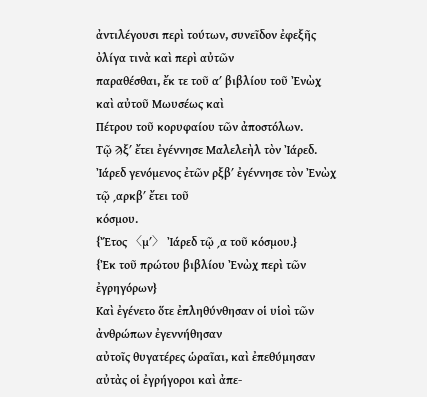ἀντιλέγουσι περὶ τούτων, συνεῖδον ἐφεξῆς ὀλίγα τινὰ καὶ περὶ αὐτῶν
παραθέσθαι, ἔκ τε τοῦ αʹ βιβλίου τοῦ Ἐνὼχ καὶ αὐτοῦ Μωυσέως καὶ
Πέτρου τοῦ κορυφαίου τῶν ἀποστόλων.
Τῷ Ϡξʹ ἔτει ἐγέννησε Μαλελεὴλ τὸν Ἰάρεδ.
Ἰάρεδ γενόμενος ἐτῶν ρξβʹ ἐγέννησε τὸν Ἐνὼχ τῷ ͵αρκβʹ ἔτει τοῦ
κόσμου.
{Ἔτος 〈μʹ〉 Ἰάρεδ τῷ ͵α τοῦ κόσμου.}
{Ἐκ τοῦ πρώτου βιβλίου Ἐνὼχ περὶ τῶν ἐγρηγόρων}
Καὶ ἐγένετο ὅτε ἐπληθύνθησαν οἱ υἱοὶ τῶν ἀνθρώπων ἐγεννήθησαν
αὐτοῖς θυγατέρες ὡραῖαι, καὶ ἐπεθύμησαν αὐτὰς οἱ ἐγρήγοροι καὶ ἀπε-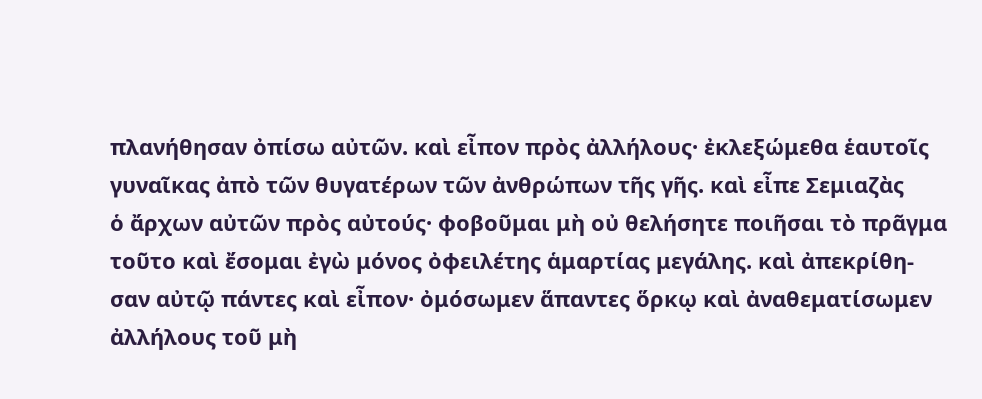πλανήθησαν ὀπίσω αὐτῶν. καὶ εἶπον πρὸς ἀλλήλους· ἐκλεξώμεθα ἑαυτοῖς
γυναῖκας ἀπὸ τῶν θυγατέρων τῶν ἀνθρώπων τῆς γῆς. καὶ εἶπε Σεμιαζὰς
ὁ ἄρχων αὐτῶν πρὸς αὐτούς· φοβοῦμαι μὴ οὐ θελήσητε ποιῆσαι τὸ πρᾶγμα
τοῦτο καὶ ἔσομαι ἐγὼ μόνος ὀφειλέτης ἁμαρτίας μεγάλης. καὶ ἀπεκρίθη-
σαν αὐτῷ πάντες καὶ εἶπον· ὀμόσωμεν ἅπαντες ὅρκῳ καὶ ἀναθεματίσωμεν
ἀλλήλους τοῦ μὴ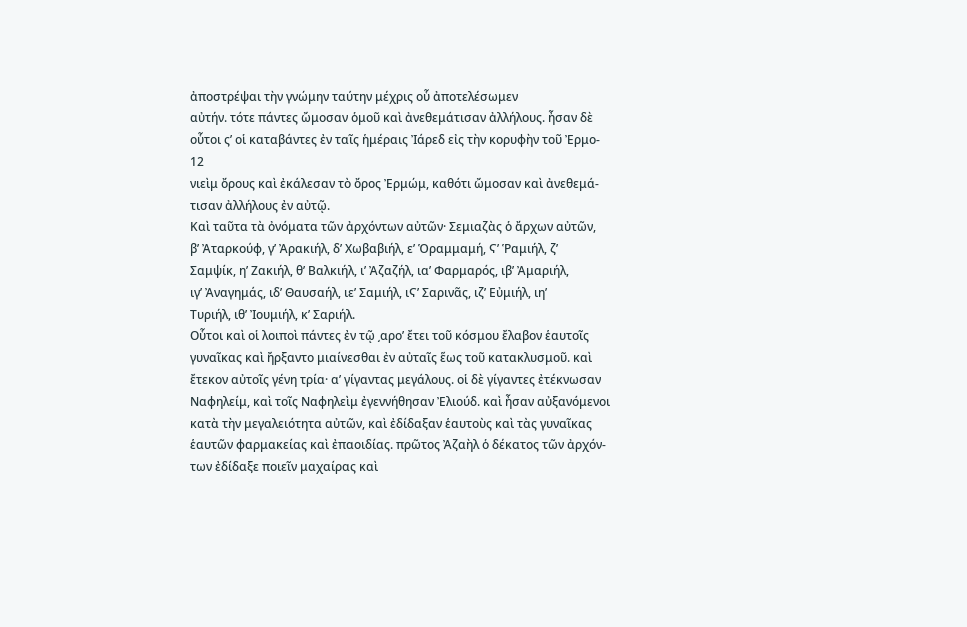ἀποστρέψαι τὴν γνώμην ταύτην μέχρις οὗ ἀποτελέσωμεν
αὐτήν. τότε πάντες ὤμοσαν ὁμοῦ καὶ ἀνεθεμάτισαν ἀλλήλους. ἦσαν δὲ
οὗτοι ςʹ οἱ καταβάντες ἐν ταῖς ἡμέραις Ἰάρεδ εἰς τὴν κορυφὴν τοῦ Ἐρμο-
12
νιεὶμ ὄρους καὶ ἐκάλεσαν τὸ ὄρος Ἐρμώμ, καθότι ὤμοσαν καὶ ἀνεθεμά-
τισαν ἀλλήλους ἐν αὐτῷ.
Καὶ ταῦτα τὰ ὀνόματα τῶν ἀρχόντων αὐτῶν· Σεμιαζὰς ὁ ἄρχων αὐτῶν,
βʹ Ἀταρκούφ, γʹ Ἀρακιήλ, δʹ Χωβαβιήλ, εʹ Ὁραμμαμή, Ϛʹ Ῥαμιήλ, ζʹ
Σαμψίκ, ηʹ Ζακιήλ, θʹ Βαλκιήλ, ιʹ Ἀζαζήλ, ιαʹ Φαρμαρός, ιβʹ Ἀμαριήλ,
ιγʹ Ἀναγημάς, ιδʹ Θαυσαήλ, ιεʹ Σαμιήλ, ιϚʹ Σαρινᾶς, ιζʹ Εὐμιήλ, ιηʹ
Τυριήλ, ιθʹ Ἰουμιήλ, κʹ Σαριήλ.
Οὗτοι καὶ οἱ λοιποὶ πάντες ἐν τῷ ͵αροʹ ἔτει τοῦ κόσμου ἔλαβον ἑαυτοῖς
γυναῖκας καὶ ἤρξαντο μιαίνεσθαι ἐν αὐταῖς ἕως τοῦ κατακλυσμοῦ. καὶ
ἔτεκον αὐτοῖς γένη τρία· αʹ γίγαντας μεγάλους. οἱ δὲ γίγαντες ἐτέκνωσαν
Ναφηλείμ, καὶ τοῖς Ναφηλεὶμ ἐγεννήθησαν Ἐλιούδ. καὶ ἦσαν αὐξανόμενοι
κατὰ τὴν μεγαλειότητα αὐτῶν, καὶ ἐδίδαξαν ἑαυτοὺς καὶ τὰς γυναῖκας
ἑαυτῶν φαρμακείας καὶ ἐπαοιδίας. πρῶτος Ἀζαὴλ ὁ δέκατος τῶν ἀρχόν-
των ἐδίδαξε ποιεῖν μαχαίρας καὶ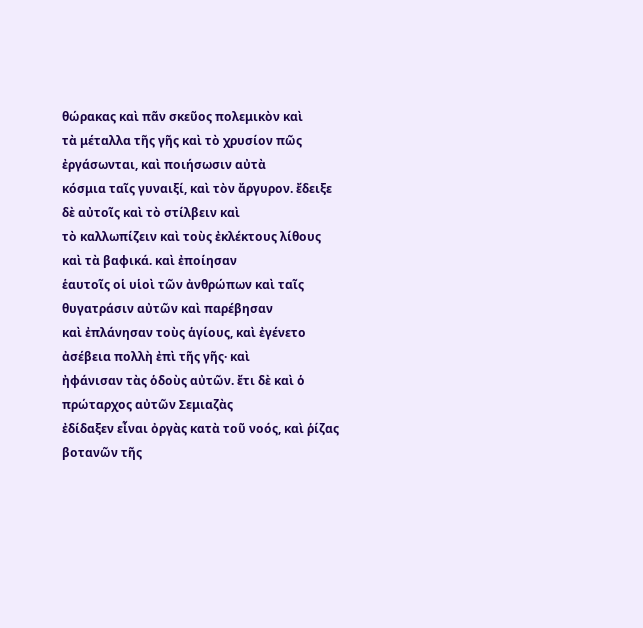θώρακας καὶ πᾶν σκεῦος πολεμικὸν καὶ
τὰ μέταλλα τῆς γῆς καὶ τὸ χρυσίον πῶς ἐργάσωνται, καὶ ποιήσωσιν αὐτὰ
κόσμια ταῖς γυναιξί, καὶ τὸν ἄργυρον. ἔδειξε δὲ αὐτοῖς καὶ τὸ στίλβειν καὶ
τὸ καλλωπίζειν καὶ τοὺς ἐκλέκτους λίθους καὶ τὰ βαφικά. καὶ ἐποίησαν
ἑαυτοῖς οἱ υἱοὶ τῶν ἀνθρώπων καὶ ταῖς θυγατράσιν αὐτῶν καὶ παρέβησαν
καὶ ἐπλάνησαν τοὺς ἁγίους, καὶ ἐγένετο ἀσέβεια πολλὴ ἐπὶ τῆς γῆς· καὶ
ἠφάνισαν τὰς ὁδοὺς αὐτῶν. ἔτι δὲ καὶ ὁ πρώταρχος αὐτῶν Σεμιαζὰς
ἐδίδαξεν εἶναι ὀργὰς κατὰ τοῦ νοός, καὶ ῥίζας βοτανῶν τῆς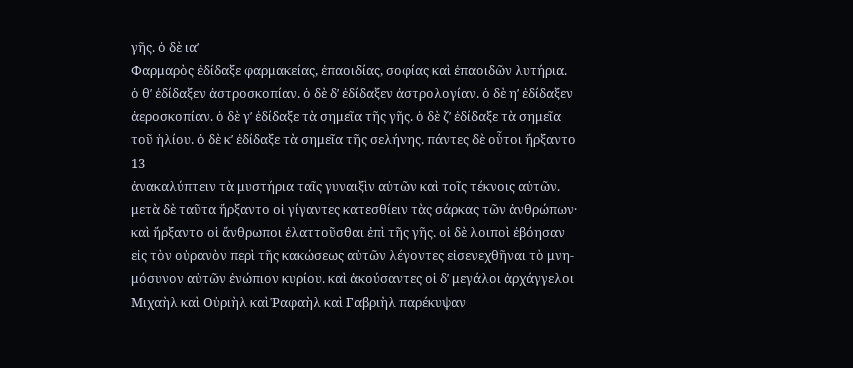γῆς. ὁ δὲ ιαʹ
Φαρμαρὸς ἐδίδαξε φαρμακείας, ἐπαοιδίας, σοφίας καὶ ἐπαοιδῶν λυτήρια.
ὁ θʹ ἐδίδαξεν ἀστροσκοπίαν. ὁ δὲ δʹ ἐδίδαξεν ἀστρολογίαν. ὁ δὲ ηʹ ἐδίδαξεν
ἀεροσκοπίαν. ὁ δὲ γʹ ἐδίδαξε τὰ σημεῖα τῆς γῆς. ὁ δὲ ζʹ ἐδίδαξε τὰ σημεῖα
τοῦ ἡλίου. ὁ δὲ κʹ ἐδίδαξε τὰ σημεῖα τῆς σελήνης. πάντες δὲ οὗτοι ἤρξαντο
13
ἀνακαλύπτειν τὰ μυστήρια ταῖς γυναιξὶν αὐτῶν καὶ τοῖς τέκνοις αὐτῶν.
μετὰ δὲ ταῦτα ἤρξαντο οἱ γίγαντες κατεσθίειν τὰς σάρκας τῶν ἀνθρώπων·
καὶ ἤρξαντο οἱ ἄνθρωποι ἐλαττοῦσθαι ἐπὶ τῆς γῆς. οἱ δὲ λοιποὶ ἐβόησαν
εἰς τὸν οὐρανὸν περὶ τῆς κακώσεως αὐτῶν λέγοντες εἰσενεχθῆναι τὸ μνη-
μόσυνον αὐτῶν ἐνώπιον κυρίου. καὶ ἀκούσαντες οἱ δʹ μεγάλοι ἀρχάγγελοι
Μιχαὴλ καὶ Οὐριὴλ καὶ Ῥαφαὴλ καὶ Γαβριὴλ παρέκυψαν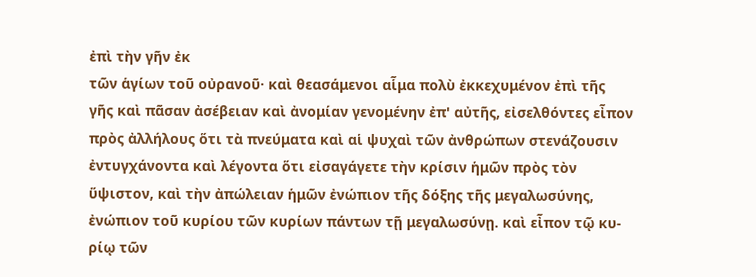ἐπὶ τὴν γῆν ἐκ
τῶν ἁγίων τοῦ οὐρανοῦ· καὶ θεασάμενοι αἷμα πολὺ ἐκκεχυμένον ἐπὶ τῆς
γῆς καὶ πᾶσαν ἀσέβειαν καὶ ἀνομίαν γενομένην ἐπ' αὐτῆς, εἰσελθόντες εἶπον
πρὸς ἀλλήλους ὅτι τὰ πνεύματα καὶ αἱ ψυχαὶ τῶν ἀνθρώπων στενάζουσιν
ἐντυγχάνοντα καὶ λέγοντα ὅτι εἰσαγάγετε τὴν κρίσιν ἡμῶν πρὸς τὸν
ὕψιστον, καὶ τὴν ἀπώλειαν ἡμῶν ἐνώπιον τῆς δόξης τῆς μεγαλωσύνης,
ἐνώπιον τοῦ κυρίου τῶν κυρίων πάντων τῇ μεγαλωσύνῃ. καὶ εἶπον τῷ κυ-
ρίῳ τῶν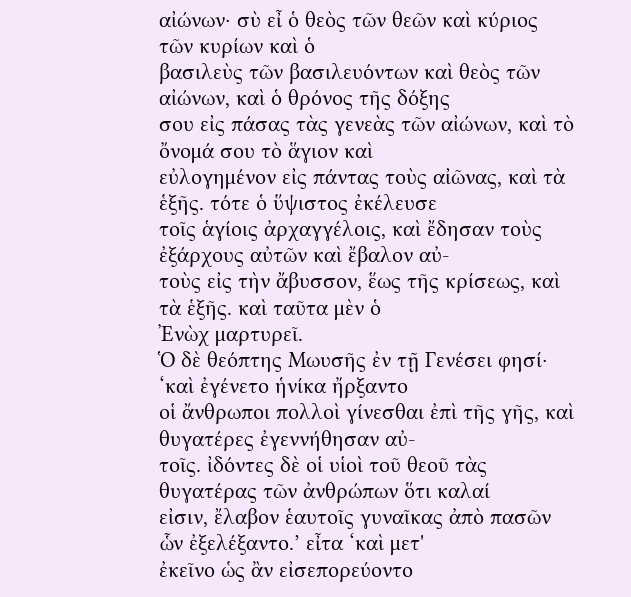αἰώνων· σὺ εἶ ὁ θεὸς τῶν θεῶν καὶ κύριος τῶν κυρίων καὶ ὁ
βασιλεὺς τῶν βασιλευόντων καὶ θεὸς τῶν αἰώνων, καὶ ὁ θρόνος τῆς δόξης
σου εἰς πάσας τὰς γενεὰς τῶν αἰώνων, καὶ τὸ ὄνομά σου τὸ ἅγιον καὶ
εὐλογημένον εἰς πάντας τοὺς αἰῶνας, καὶ τὰ ἑξῆς. τότε ὁ ὕψιστος ἐκέλευσε
τοῖς ἁγίοις ἀρχαγγέλοις, καὶ ἔδησαν τοὺς ἐξάρχους αὐτῶν καὶ ἔβαλον αὐ-
τοὺς εἰς τὴν ἄβυσσον, ἕως τῆς κρίσεως, καὶ τὰ ἑξῆς. καὶ ταῦτα μὲν ὁ
Ἐνὼχ μαρτυρεῖ.
Ὁ δὲ θεόπτης Μωυσῆς ἐν τῇ Γενέσει φησί· ‘καὶ ἐγένετο ἡνίκα ἤρξαντο
οἱ ἄνθρωποι πολλοὶ γίνεσθαι ἐπὶ τῆς γῆς, καὶ θυγατέρες ἐγεννήθησαν αὐ-
τοῖς. ἰδόντες δὲ οἱ υἱοὶ τοῦ θεοῦ τὰς θυγατέρας τῶν ἀνθρώπων ὅτι καλαί
εἰσιν, ἔλαβον ἑαυτοῖς γυναῖκας ἀπὸ πασῶν ὧν ἐξελέξαντο.’ εἶτα ‘καὶ μετ'
ἐκεῖνο ὡς ἂν εἰσεπορεύοντο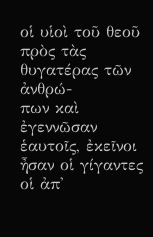οἱ υἱοὶ τοῦ θεοῦ πρὸς τὰς θυγατέρας τῶν ἀνθρώ-
πων καὶ ἐγεννῶσαν ἑαυτοῖς, ἐκεῖνοι ἦσαν οἱ γίγαντες οἱ ἀπ'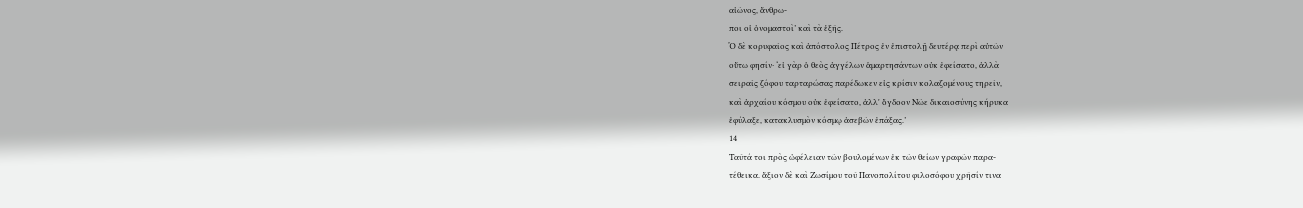αἰῶνος, ἄνθρω-
ποι οἱ ὀνομαστοὶ’ καὶ τὰ ἑξῆς.
Ὁ δὲ κορυφαῖος καὶ ἀπόστολος Πέτρος ἐν ἐπιστολῇ δευτέρᾳ περὶ αὐτῶν
οὕτω φησίν· ‘εἰ γὰρ ὁ θεὸς ἀγγέλων ἁμαρτησάντων οὐκ ἐφείσατο, ἀλλὰ
σειραῖς ζόφου ταρταρώσας παρέδωκεν εἰς κρίσιν κολαζομένους τηρεῖν,
καὶ ἀρχαίου κόσμου οὐκ ἐφείσατο, ἀλλ' ὄγδοον Νῶε δικαιοσύνης κήρυκα
ἐφύλαξε, κατακλυσμὸν κόσμῳ ἀσεβῶν ἐπάξας.’
14
Ταῦτά τοι πρὸς ὠφέλειαν τῶν βουλομένων ἐκ τῶν θείων γραφῶν παρα-
τέθεικα. ἄξιον δὲ καὶ Ζωσίμου τοῦ Πανοπολίτου φιλοσόφου χρῆσίν τινα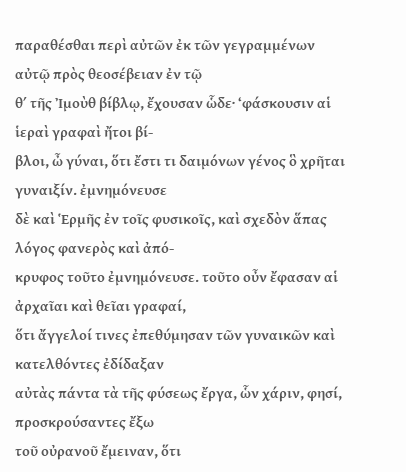παραθέσθαι περὶ αὐτῶν ἐκ τῶν γεγραμμένων αὐτῷ πρὸς θεοσέβειαν ἐν τῷ
θʹ τῆς Ἰμοὺθ βίβλῳ, ἔχουσαν ὧδε· ‘φάσκουσιν αἱ ἱεραὶ γραφαὶ ἤτοι βί-
βλοι, ὦ γύναι, ὅτι ἔστι τι δαιμόνων γένος ὃ χρῆται γυναιξίν. ἐμνημόνευσε
δὲ καὶ Ἑρμῆς ἐν τοῖς φυσικοῖς, καὶ σχεδὸν ἅπας λόγος φανερὸς καὶ ἀπό-
κρυφος τοῦτο ἐμνημόνευσε. τοῦτο οὖν ἔφασαν αἱ ἀρχαῖαι καὶ θεῖαι γραφαί,
ὅτι ἄγγελοί τινες ἐπεθύμησαν τῶν γυναικῶν καὶ κατελθόντες ἐδίδαξαν
αὐτὰς πάντα τὰ τῆς φύσεως ἔργα, ὧν χάριν, φησί, προσκρούσαντες ἔξω
τοῦ οὐρανοῦ ἔμειναν, ὅτι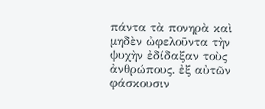πάντα τὰ πονηρὰ καὶ μηδὲν ὠφελοῦντα τὴν
ψυχὴν ἐδίδαξαν τοὺς ἀνθρώπους. ἐξ αὐτῶν φάσκουσιν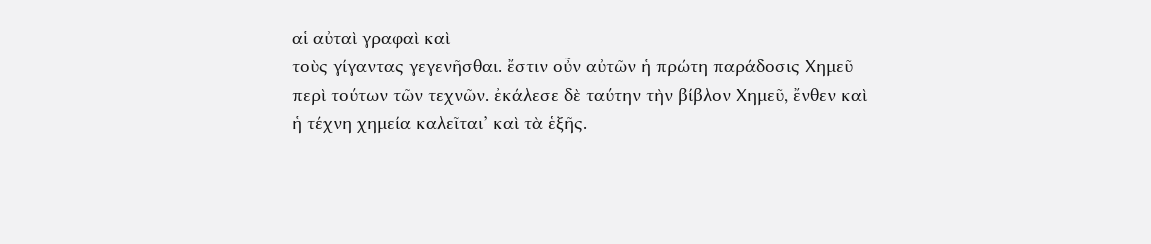αἱ αὐταὶ γραφαὶ καὶ
τοὺς γίγαντας γεγενῆσθαι. ἔστιν οὖν αὐτῶν ἡ πρώτη παράδοσις Χημεῦ
περὶ τούτων τῶν τεχνῶν. ἐκάλεσε δὲ ταύτην τὴν βίβλον Χημεῦ, ἔνθεν καὶ
ἡ τέχνη χημεία καλεῖται’ καὶ τὰ ἑξῆς.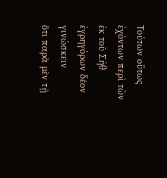Τούτων οὕτως ἐχόντων περὶ τῶν ἐκ τοῦ Σὴθ ἐγρηγόρων δέον γινώσκειν
ὅτι παρὰ μὲν τῇ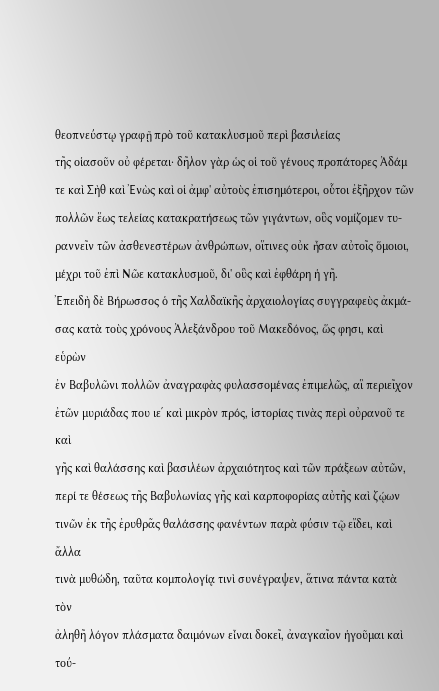θεοπνεύστῳ γραφῇ πρὸ τοῦ κατακλυσμοῦ περὶ βασιλείας
τῆς οἱασοῦν οὐ φέρεται· δῆλον γὰρ ὡς οἱ τοῦ γένους προπάτορες Ἀδάμ
τε καὶ Σὴθ καὶ Ἐνὼς καὶ οἱ ἀμφ' αὐτοὺς ἐπισημότεροι, οὗτοι ἐξῆρχον τῶν
πολλῶν ἕως τελείας κατακρατήσεως τῶν γιγάντων, οὓς νομίζομεν τυ-
ραννεῖν τῶν ἀσθενεστέρων ἀνθρώπων, οἵτινες οὐκ ἦσαν αὐτοῖς ὅμοιοι,
μέχρι τοῦ ἐπὶ Νῶε κατακλυσμοῦ, δι' οὓς καὶ ἐφθάρη ἡ γῆ.
Ἐπειδὴ δὲ Βήρωσσος ὁ τῆς Χαλδαϊκῆς ἀρχαιολογίας συγγραφεὺς ἀκμά-
σας κατὰ τοὺς χρόνους Ἀλεξάνδρου τοῦ Μακεδόνος, ὥς φησι, καὶ εὑρὼν
ἐν Βαβυλῶνι πολλῶν ἀναγραφὰς φυλασσομένας ἐπιμελῶς, αἳ περιεῖχον
ἐτῶν μυριάδας που ιεʹ καὶ μικρὸν πρός, ἱστορίας τινὰς περὶ οὐρανοῦ τε καὶ
γῆς καὶ θαλάσσης καὶ βασιλέων ἀρχαιότητος καὶ τῶν πράξεων αὐτῶν,
περί τε θέσεως τῆς Βαβυλωνίας γῆς καὶ καρποφορίας αὐτῆς καὶ ζῴων
τινῶν ἐκ τῆς ἐρυθρᾶς θαλάσσης φανέντων παρὰ φύσιν τῷ εἴδει, καὶ ἄλλα
τινὰ μυθώδη, ταῦτα κομπολογίᾳ τινὶ συνέγραψεν, ἅτινα πάντα κατὰ τὸν
ἀληθῆ λόγον πλάσματα δαιμόνων εἶναι δοκεῖ, ἀναγκαῖον ἡγοῦμαι καὶ τού-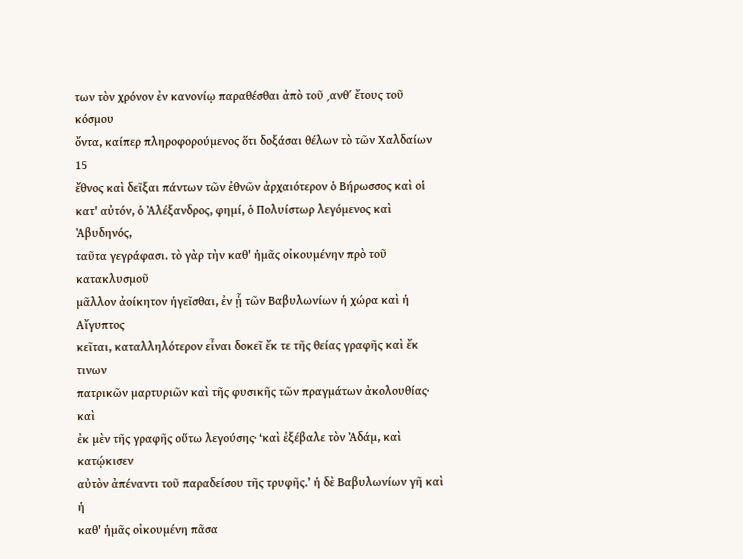των τὸν χρόνον ἐν κανονίῳ παραθέσθαι ἀπὸ τοῦ ͵ανθʹ ἔτους τοῦ κόσμου
ὄντα, καίπερ πληροφορούμενος ὅτι δοξάσαι θέλων τὸ τῶν Χαλδαίων
15
ἔθνος καὶ δεῖξαι πάντων τῶν ἐθνῶν ἀρχαιότερον ὁ Βήρωσσος καὶ οἱ
κατ' αὐτόν, ὁ Ἀλέξανδρος, φημί, ὁ Πολυίστωρ λεγόμενος καὶ Ἀβυδηνός,
ταῦτα γεγράφασι. τὸ γὰρ τὴν καθ' ἡμᾶς οἰκουμένην πρὸ τοῦ κατακλυσμοῦ
μᾶλλον ἀοίκητον ἡγεῖσθαι, ἐν ᾗ τῶν Βαβυλωνίων ἡ χώρα καὶ ἡ Αἴγυπτος
κεῖται, καταλληλότερον εἶναι δοκεῖ ἔκ τε τῆς θείας γραφῆς καὶ ἔκ τινων
πατρικῶν μαρτυριῶν καὶ τῆς φυσικῆς τῶν πραγμάτων ἀκολουθίας· καὶ
ἐκ μὲν τῆς γραφῆς οὕτω λεγούσης· ‘καὶ ἐξέβαλε τὸν Ἀδάμ, καὶ κατῴκισεν
αὐτὸν ἀπέναντι τοῦ παραδείσου τῆς τρυφῆς.’ ἡ δὲ Βαβυλωνίων γῆ καὶ ἡ
καθ' ἡμᾶς οἰκουμένη πᾶσα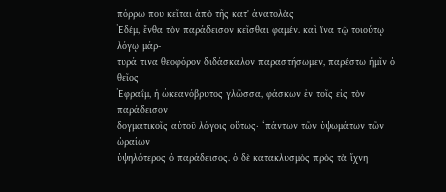πόρρω που κεῖται ἀπὸ τῆς κατ' ἀνατολὰς
Ἐδέμ, ἔνθα τὸν παράδεισον κεῖσθαι φαμέν. καὶ ἵνα τῷ τοιούτῳ λόγῳ μάρ-
τυρά τινα θεοφόρον διδάσκαλον παραστήσωμεν, παρέστω ἡμῖν ὁ θεῖος
Ἐφραΐμ, ἡ ὠκεανόβρυτος γλῶσσα, φάσκων ἐν τοῖς εἰς τὸν παράδεισον
δογματικοῖς αὐτοῦ λόγοις οὕτως· ‘πάντων τῶν ὑψωμάτων τῶν ὡραίων
ὑψηλότερος ὁ παράδεισος. ὁ δὲ κατακλυσμὸς πρὸς τὰ ἴχνη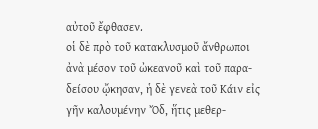αὐτοῦ ἔφθασεν.
οἱ δὲ πρὸ τοῦ κατακλυσμοῦ ἄνθρωποι ἀνὰ μέσον τοῦ ὠκεανοῦ καὶ τοῦ παρα-
δείσου ᾤκησαν, ἡ δὲ γενεὰ τοῦ Κάιν εἰς γῆν καλουμένην Ὄδ, ἥτις μεθερ-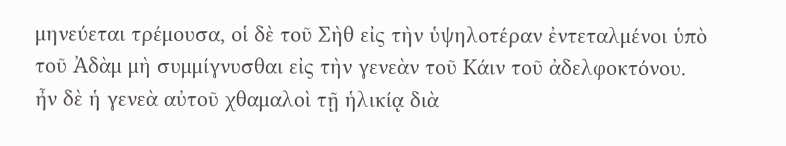μηνεύεται τρέμουσα, οἱ δὲ τοῦ Σὴθ εἰς τὴν ὑψηλοτέραν ἐντεταλμένοι ὑπὸ
τοῦ Ἀδὰμ μὴ συμμίγνυσθαι εἰς τὴν γενεὰν τοῦ Κάιν τοῦ ἀδελφοκτόνου.
ἦν δὲ ἡ γενεὰ αὐτοῦ χθαμαλοὶ τῇ ἡλικίᾳ διὰ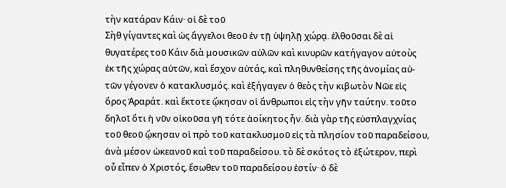τὴν κατάραν Κάιν· οἱ δὲ τοῦ
Σὴθ γίγαντες καὶ ὡς ἄγγελοι θεοῦ ἐν τῇ ὑψηλῇ χώρᾳ. ἐλθοῦσαι δὲ αἱ
θυγατέρες τοῦ Κάιν διὰ μουσικῶν αὐλῶν καὶ κινυρῶν κατήγαγον αὐτοὺς
ἐκ τῆς χώρας αὐτῶν, καὶ ἔσχον αὐτάς, καὶ πληθυνθείσης τῆς ἀνομίας αὐ-
τῶν γέγονεν ὁ κατακλυσμός. καὶ ἐξήγαγεν ὁ θεὸς τὴν κιβωτὸν Νῶε εἰς
ὄρος Ἀραράτ. καὶ ἔκτοτε ᾤκησαν οἱ ἄνθρωποι εἰς τὴν γῆν ταύτην. τοῦτο
δηλοῖ ὅτι ἡ νῦν οἰκοῦσα γῆ τότε ἀοίκητος ἦν. διὰ γὰρ τῆς εὐσπλαγχνίας
τοῦ θεοῦ ᾤκησαν οἱ πρὸ τοῦ κατακλυσμοῦ εἰς τὰ πλησίον τοῦ παραδείσου,
ἀνὰ μέσον ὠκεανοῦ καὶ τοῦ παραδείσου. τὸ δὲ σκότος τὸ ἐξώτερον, περὶ
οὗ εἶπεν ὁ Χριστός, ἔσωθεν τοῦ παραδείσου ἐστίν· ὁ δὲ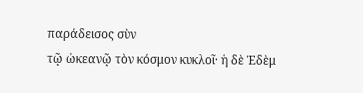παράδεισος σὺν
τῷ ὠκεανῷ τὸν κόσμον κυκλοῖ· ἡ δὲ Ἐδὲμ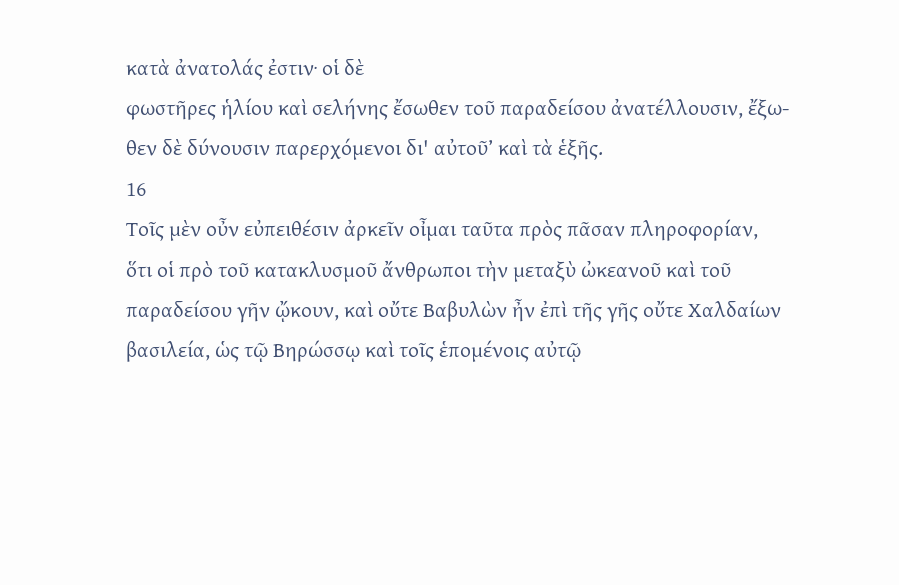κατὰ ἀνατολάς ἐστιν· οἱ δὲ
φωστῆρες ἡλίου καὶ σελήνης ἔσωθεν τοῦ παραδείσου ἀνατέλλουσιν, ἔξω-
θεν δὲ δύνουσιν παρερχόμενοι δι' αὐτοῦ’ καὶ τὰ ἑξῆς.
16
Τοῖς μὲν οὖν εὐπειθέσιν ἀρκεῖν οἶμαι ταῦτα πρὸς πᾶσαν πληροφορίαν,
ὅτι οἱ πρὸ τοῦ κατακλυσμοῦ ἄνθρωποι τὴν μεταξὺ ὠκεανοῦ καὶ τοῦ
παραδείσου γῆν ᾤκουν, καὶ οὔτε Βαβυλὼν ἦν ἐπὶ τῆς γῆς οὔτε Χαλδαίων
βασιλεία, ὡς τῷ Βηρώσσῳ καὶ τοῖς ἑπομένοις αὐτῷ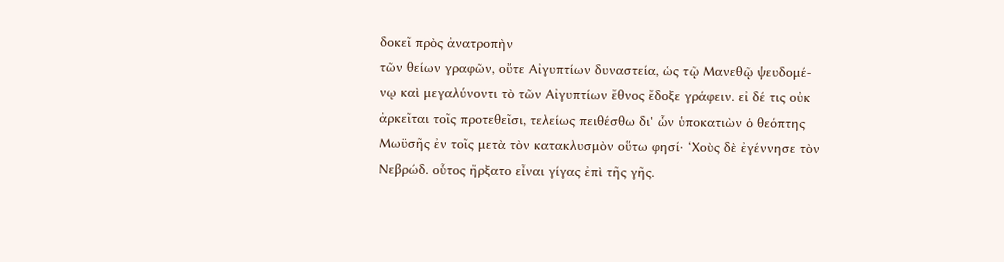δοκεῖ πρὸς ἀνατροπὴν
τῶν θείων γραφῶν, οὔτε Αἰγυπτίων δυναστεία, ὡς τῷ Μανεθῷ ψευδομέ-
νῳ καὶ μεγαλύνοντι τὸ τῶν Αἰγυπτίων ἔθνος ἔδοξε γράφειν. εἰ δέ τις οὐκ
ἀρκεῖται τοῖς προτεθεῖσι, τελείως πειθέσθω δι' ὧν ὑποκατιὼν ὁ θεόπτης
Μωϋσῆς ἐν τοῖς μετὰ τὸν κατακλυσμὸν οὕτω φησί· ‘Χοὺς δὲ ἐγέννησε τὸν
Νεβρώδ. οὗτος ἤρξατο εἶναι γίγας ἐπὶ τῆς γῆς.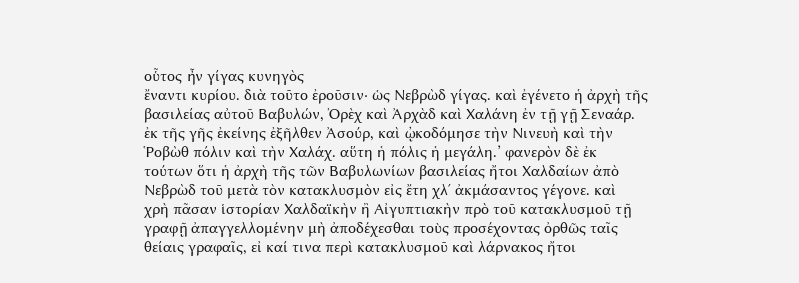οὗτος ἦν γίγας κυνηγὸς
ἔναντι κυρίου. διὰ τοῦτο ἐροῦσιν· ὡς Νεβρὼδ γίγας. καὶ ἐγένετο ἡ ἀρχὴ τῆς
βασιλείας αὐτοῦ Βαβυλών, Ὀρὲχ καὶ Ἀρχὰδ καὶ Χαλάνη ἐν τῇ γῇ Σεναάρ.
ἐκ τῆς γῆς ἐκείνης ἐξῆλθεν Ἀσούρ, καὶ ᾠκοδόμησε τὴν Νινευὴ καὶ τὴν
Ῥοβὼθ πόλιν καὶ τὴν Χαλάχ. αὕτη ἡ πόλις ἡ μεγάλη.’ φανερὸν δὲ ἐκ
τούτων ὅτι ἡ ἀρχὴ τῆς τῶν Βαβυλωνίων βασιλείας ἤτοι Χαλδαίων ἀπὸ
Νεβρὼδ τοῦ μετὰ τὸν κατακλυσμὸν εἰς ἔτη χλʹ ἀκμάσαντος γέγονε. καὶ
χρὴ πᾶσαν ἱστορίαν Χαλδαϊκὴν ἢ Αἰγυπτιακὴν πρὸ τοῦ κατακλυσμοῦ τῇ
γραφῇ ἀπαγγελλομένην μὴ ἀποδέχεσθαι τοὺς προσέχοντας ὀρθῶς ταῖς
θείαις γραφαῖς, εἰ καί τινα περὶ κατακλυσμοῦ καὶ λάρνακος ἤτοι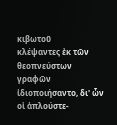κιβωτοῦ
κλέψαντες ἐκ τῶν θεοπνεύστων γραφῶν ἰδιοποιήσαντο, δι' ὧν οἱ ἁπλούστε-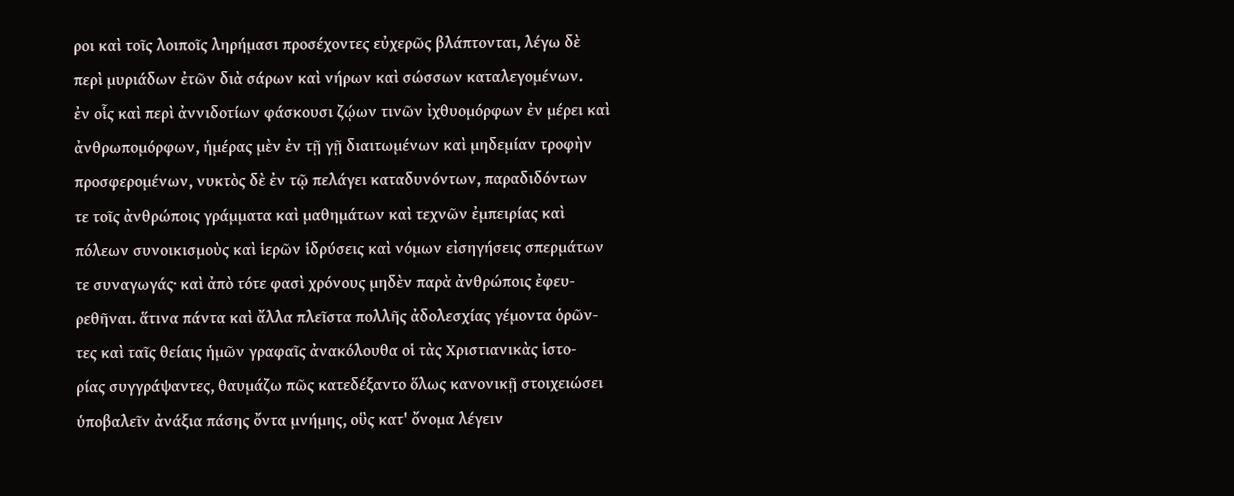ροι καὶ τοῖς λοιποῖς ληρήμασι προσέχοντες εὐχερῶς βλάπτονται, λέγω δὲ
περὶ μυριάδων ἐτῶν διὰ σάρων καὶ νήρων καὶ σώσσων καταλεγομένων.
ἐν οἷς καὶ περὶ ἀννιδοτίων φάσκουσι ζῴων τινῶν ἰχθυομόρφων ἐν μέρει καὶ
ἀνθρωπομόρφων, ἡμέρας μὲν ἐν τῇ γῇ διαιτωμένων καὶ μηδεμίαν τροφὴν
προσφερομένων, νυκτὸς δὲ ἐν τῷ πελάγει καταδυνόντων, παραδιδόντων
τε τοῖς ἀνθρώποις γράμματα καὶ μαθημάτων καὶ τεχνῶν ἐμπειρίας καὶ
πόλεων συνοικισμοὺς καὶ ἱερῶν ἱδρύσεις καὶ νόμων εἰσηγήσεις σπερμάτων
τε συναγωγάς· καὶ ἀπὸ τότε φασὶ χρόνους μηδὲν παρὰ ἀνθρώποις ἐφευ-
ρεθῆναι. ἅτινα πάντα καὶ ἄλλα πλεῖστα πολλῆς ἀδολεσχίας γέμοντα ὁρῶν-
τες καὶ ταῖς θείαις ἡμῶν γραφαῖς ἀνακόλουθα οἱ τὰς Χριστιανικὰς ἱστο-
ρίας συγγράψαντες, θαυμάζω πῶς κατεδέξαντο ὅλως κανονικῇ στοιχειώσει
ὑποβαλεῖν ἀνάξια πάσης ὄντα μνήμης, οὓς κατ' ὄνομα λέγειν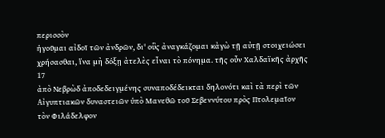περισσὸν
ἡγοῦμαι αἰδοῖ τῶν ἀνδρῶν, δι' οὓς ἀναγκάζομαι κἀγὼ τῇ αὐτῇ στοιχειώσει
χρήσασθαι, ἵνα μὴ δόξῃ ἀτελὲς εἶναι τὸ πόνημα. τῆς οὖν Χαλδαϊκῆς ἀρχῆς
17
ἀπὸ Νεβρὼδ ἀποδεδειγμένης συναποδέδεικται δηλονότι καὶ τὰ περὶ τῶν
Αἰγυπτιακῶν δυναστειῶν ὑπὸ Μανεθῶ τοῦ Σεβεννύτου πρὸς Πτολεμαῖον
τὸν Φιλάδελφον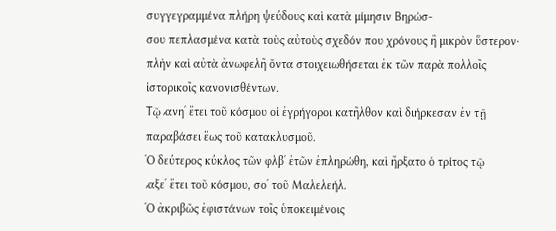συγγεγραμμένα πλήρη ψεύδους καὶ κατὰ μίμησιν Βηρώσ-
σου πεπλασμένα κατὰ τοὺς αὐτοὺς σχεδόν που χρόνους ἢ μικρὸν ὕστερον·
πλὴν καὶ αὐτὰ ἀνωφελῆ ὄντα στοιχειωθήσεται ἐκ τῶν παρὰ πολλοῖς
ἱστορικοῖς κανονισθέντων.
Τῷ ͵ανηʹ ἔτει τοῦ κόσμου οἱ ἐγρήγοροι κατῆλθον καὶ διήρκεσαν ἐν τῇ
παραβάσει ἕως τοῦ κατακλυσμοῦ.
Ὁ δεύτερος κύκλος τῶν φλβʹ ἐτῶν ἐπληρώθη, καὶ ἤρξατο ὁ τρίτος τῷ
͵αξεʹ ἔτει τοῦ κόσμου, σοʹ τοῦ Μαλελεήλ.
Ὁ ἀκριβῶς ἐφιστάνων τοῖς ὑποκειμένοις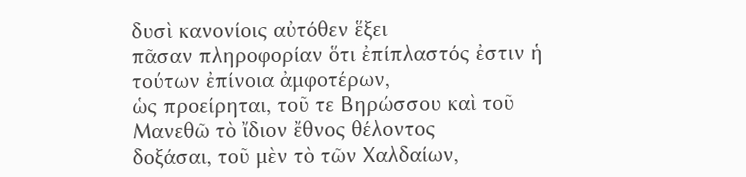δυσὶ κανονίοις αὐτόθεν ἕξει
πᾶσαν πληροφορίαν ὅτι ἐπίπλαστός ἐστιν ἡ τούτων ἐπίνοια ἀμφοτέρων,
ὡς προείρηται, τοῦ τε Βηρώσσου καὶ τοῦ Μανεθῶ τὸ ἴδιον ἔθνος θέλοντος
δοξάσαι, τοῦ μὲν τὸ τῶν Χαλδαίων,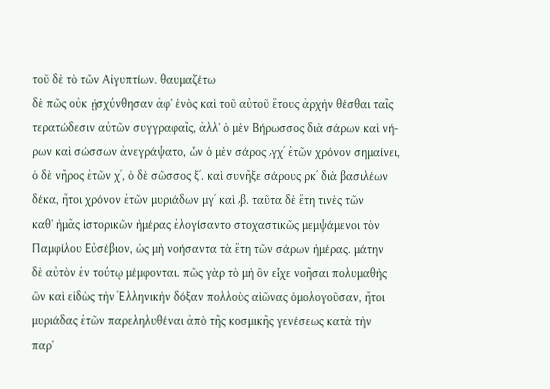τοῦ δὲ τὸ τῶν Αἰγυπτίων. θαυμαζέτω
δὲ πῶς οὐκ ᾐσχύνθησαν ἀφ' ἑνὸς καὶ τοῦ αὐτοῦ ἔτους ἀρχὴν θέσθαι ταῖς
τερατώδεσιν αὐτῶν συγγραφαῖς, ἀλλ' ὁ μὲν Βήρωσσος διὰ σάρων καὶ νή-
ρων καὶ σώσσων ἀνεγράψατο, ὧν ὁ μὲν σάρος ͵γχʹ ἐτῶν χρόνον σημαίνει,
ὁ δὲ νῆρος ἐτῶν χʹ, ὁ δὲ σῶσσος ξʹ. καὶ συνῆξε σάρους ρκʹ διὰ βασιλέων
δέκα, ἤτοι χρόνον ἐτῶν μυριάδων μγʹ καὶ ͵β. ταῦτα δὲ ἔτη τινὲς τῶν
καθ' ἡμᾶς ἱστορικῶν ἡμέρας ἐλογίσαντο στοχαστικῶς μεμψάμενοι τὸν
Παμφίλου Εὐσέβιον, ὡς μὴ νοήσαντα τὰ ἔτη τῶν σάρων ἡμέρας. μάτην
δὲ αὐτὸν ἐν τούτῳ μέμφονται. πῶς γὰρ τὸ μὴ ὂν εἶχε νοῆσαι πολυμαθὴς
ὢν καὶ εἰδὼς τὴν Ἑλληνικὴν δόξαν πολλοὺς αἰῶνας ὁμολογοῦσαν, ἤτοι
μυριάδας ἐτῶν παρεληλυθέναι ἀπὸ τῆς κοσμικῆς γενέσεως κατὰ τὴν
παρ'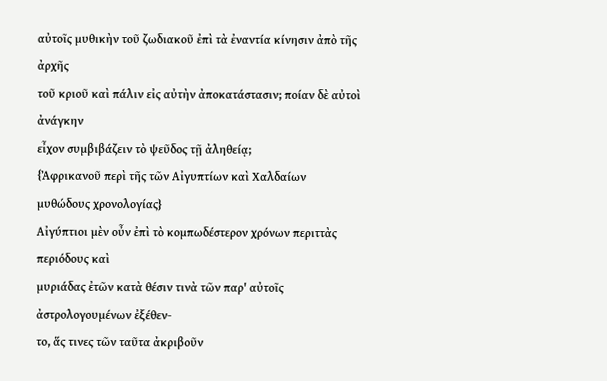αὐτοῖς μυθικὴν τοῦ ζωδιακοῦ ἐπὶ τὰ ἐναντία κίνησιν ἀπὸ τῆς ἀρχῆς
τοῦ κριοῦ καὶ πάλιν εἰς αὐτὴν ἀποκατάστασιν; ποίαν δὲ αὐτοὶ ἀνάγκην
εἶχον συμβιβάζειν τὸ ψεῦδος τῇ ἀληθείᾳ;
{Ἀφρικανοῦ περὶ τῆς τῶν Αἰγυπτίων καὶ Χαλδαίων
μυθώδους χρονολογίας}
Αἰγύπτιοι μὲν οὖν ἐπὶ τὸ κομπωδέστερον χρόνων περιττὰς περιόδους καὶ
μυριάδας ἐτῶν κατὰ θέσιν τινὰ τῶν παρ' αὐτοῖς ἀστρολογουμένων ἐξέθεν-
το, ἅς τινες τῶν ταῦτα ἀκριβοῦν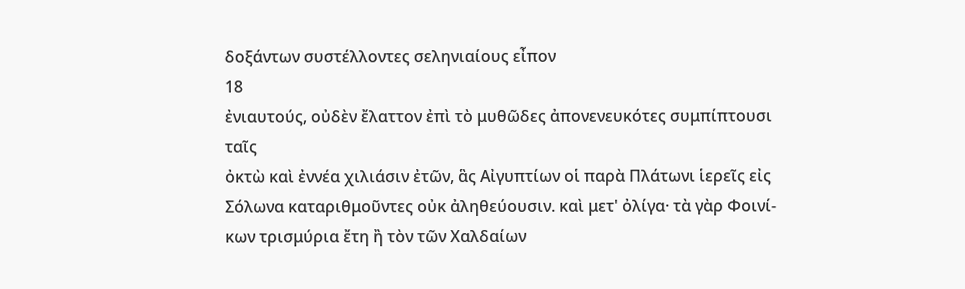δοξάντων συστέλλοντες σεληνιαίους εἶπον
18
ἐνιαυτούς, οὐδὲν ἔλαττον ἐπὶ τὸ μυθῶδες ἀπονενευκότες συμπίπτουσι ταῖς
ὀκτὼ καὶ ἐννέα χιλιάσιν ἐτῶν, ἃς Αἰγυπτίων οἱ παρὰ Πλάτωνι ἱερεῖς εἰς
Σόλωνα καταριθμοῦντες οὐκ ἀληθεύουσιν. καὶ μετ' ὀλίγα· τὰ γὰρ Φοινί-
κων τρισμύρια ἔτη ἢ τὸν τῶν Χαλδαίων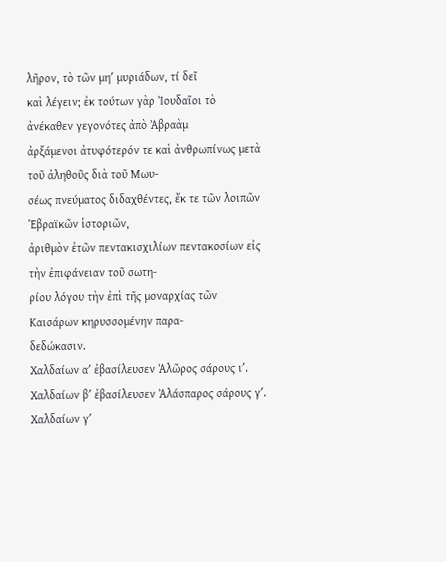λῆρον, τὸ τῶν μηʹ μυριάδων, τί δεῖ
καὶ λέγειν; ἐκ τούτων γὰρ Ἰουδαῖοι τὸ ἀνέκαθεν γεγονότες ἀπὸ Ἀβραὰμ
ἀρξάμενοι ἀτυφότερόν τε καὶ ἀνθρωπίνως μετὰ τοῦ ἀληθοῦς διὰ τοῦ Μωυ-
σέως πνεύματος διδαχθέντες, ἔκ τε τῶν λοιπῶν Ἑβραϊκῶν ἱστοριῶν,
ἀριθμὸν ἐτῶν πεντακισχιλίων πεντακοσίων εἰς τὴν ἐπιφάνειαν τοῦ σωτη-
ρίου λόγου τὴν ἐπὶ τῆς μοναρχίας τῶν Καισάρων κηρυσσομένην παρα-
δεδώκασιν.
Χαλδαίων αʹ ἐβασίλευσεν Ἀλῶρος σάρους ιʹ.
Χαλδαίων βʹ ἐβασίλευσεν Ἀλάσπαρος σάρους γʹ.
Χαλδαίων γʹ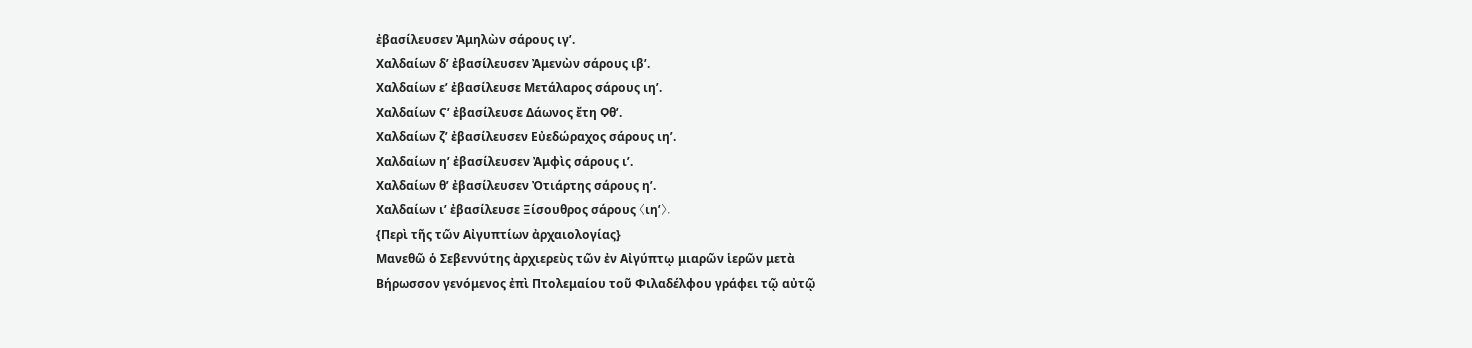ἐβασίλευσεν Ἀμηλὼν σάρους ιγʹ.
Χαλδαίων δʹ ἐβασίλευσεν Ἀμενὼν σάρους ιβʹ.
Χαλδαίων εʹ ἐβασίλευσε Μετάλαρος σάρους ιηʹ.
Χαλδαίων Ϛʹ ἐβασίλευσε Δάωνος ἔτη Ϙθʹ.
Χαλδαίων ζʹ ἐβασίλευσεν Εὐεδώραχος σάρους ιηʹ.
Χαλδαίων ηʹ ἐβασίλευσεν Ἀμφὶς σάρους ιʹ.
Χαλδαίων θʹ ἐβασίλευσεν Ὀτιάρτης σάρους ηʹ.
Χαλδαίων ιʹ ἐβασίλευσε Ξίσουθρος σάρους 〈ιηʹ〉.
{Περὶ τῆς τῶν Αἰγυπτίων ἀρχαιολογίας}
Μανεθῶ ὁ Σεβεννύτης ἀρχιερεὺς τῶν ἐν Αἰγύπτῳ μιαρῶν ἱερῶν μετὰ
Βήρωσσον γενόμενος ἐπὶ Πτολεμαίου τοῦ Φιλαδέλφου γράφει τῷ αὐτῷ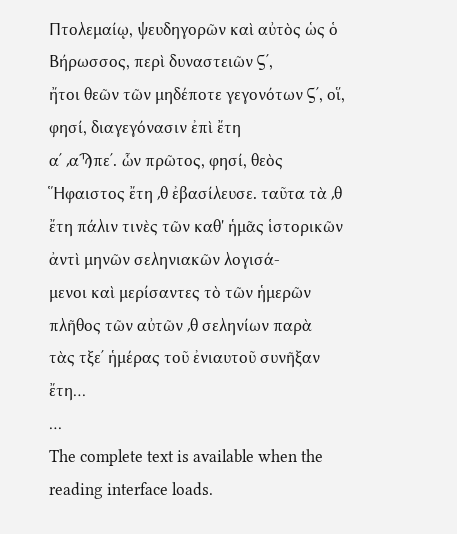Πτολεμαίῳ, ψευδηγορῶν καὶ αὐτὸς ὡς ὁ Βήρωσσος, περὶ δυναστειῶν Ϛʹ,
ἤτοι θεῶν τῶν μηδέποτε γεγονότων Ϛʹ, οἵ, φησί, διαγεγόνασιν ἐπὶ ἔτη
αʹ ͵αϠπεʹ. ὧν πρῶτος, φησί, θεὸς Ἥφαιστος ἔτη ͵θ ἐβασίλευσε. ταῦτα τὰ ͵θ
ἔτη πάλιν τινὲς τῶν καθ' ἡμᾶς ἱστορικῶν ἀντὶ μηνῶν σεληνιακῶν λογισά-
μενοι καὶ μερίσαντες τὸ τῶν ἡμερῶν πλῆθος τῶν αὐτῶν ͵θ σεληνίων παρὰ
τὰς τξεʹ ἡμέρας τοῦ ἐνιαυτοῦ συνῆξαν ἔτη…
…
The complete text is available when the reading interface loads.